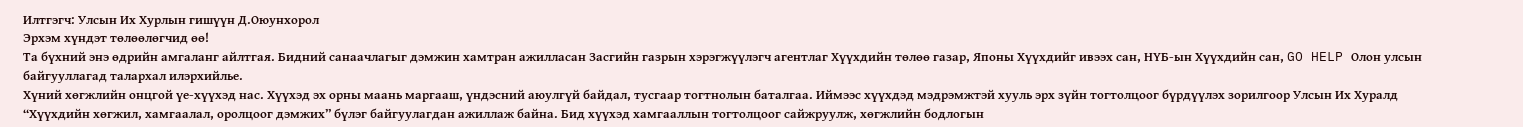Илтгэгч: Улсын Их Хурлын гишүүн Д.Оюунхорол
Эрхэм хүндэт төлөөлөгчид өө!
Та бүхний энэ өдрийн амгаланг айлтгая. Бидний санаачлагыг дэмжин хамтран ажилласан Засгийн газрын хэрэгжүүлэгч агентлаг Хүүхдийн төлөө газар, Японы Хүүхдийг ивээх сан, НҮБ-ын Хүүхдийн сан, GO HELP Олон улсын байгууллагад талархал илэрхийлье.
Хүний хөгжлийн онцгой үе-хүүхэд нас. Хүүхэд эх орны маань маргааш, үндэсний аюулгүй байдал, тусгаар тогтнолын баталгаа. Иймээс хүүхдэд мэдрэмжтэй хууль эрх зүйн тогтолцоог бүрдүүлэх зорилгоор Улсын Их Хуралд “Хүүхдийн хөгжил, хамгаалал, оролцоог дэмжих” бүлэг байгуулагдан ажиллаж байна. Бид хүүхэд хамгааллын тогтолцоог сайжруулж, хөгжлийн бодлогын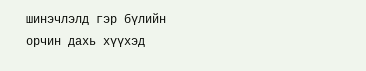шинэчлэлд гэр бүлийн орчин дахь хүүхэд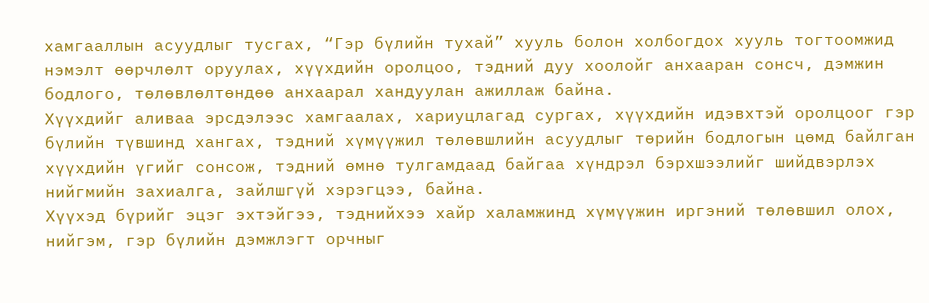хамгааллын асуудлыг тусгах, “Гэр бүлийн тухай” хууль болон холбогдох хууль тогтоомжид нэмэлт өөрчлөлт оруулах, хүүхдийн оролцоо, тэдний дуу хоолойг анхааран сонсч, дэмжин бодлого, төлөвлөлтөндөө анхаарал хандуулан ажиллаж байна.
Хүүхдийг аливаа эрсдэлээс хамгаалах, хариуцлагад сургах, хүүхдийн идэвхтэй оролцоог гэр бүлийн түвшинд хангах, тэдний хүмүүжил төлөвшлийн асуудлыг төрийн бодлогын цөмд байлган хүүхдийн үгийг сонсож, тэдний өмнө тулгамдаад байгаа хүндрэл бэрхшээлийг шийдвэрлэх нийгмийн захиалга, зайлшгүй хэрэгцээ, байна.
Хүүхэд бүрийг эцэг эхтэйгээ, тэднийхээ хайр халамжинд хүмүүжин иргэний төлөвшил олох, нийгэм, гэр бүлийн дэмжлэгт орчныг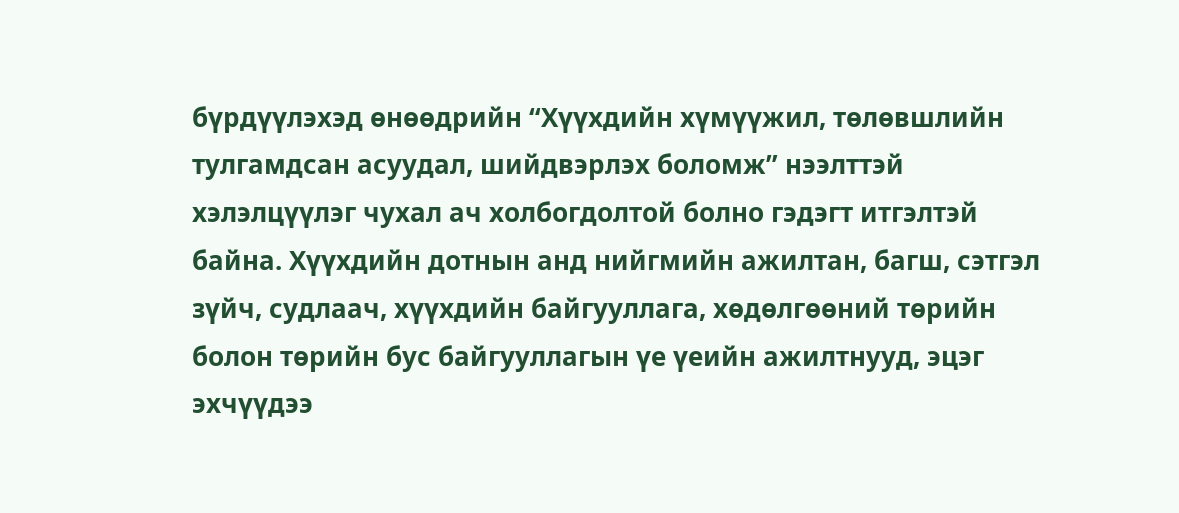бүрдүүлэхэд өнөөдрийн “Хүүхдийн хүмүүжил, төлөвшлийн тулгамдсан асуудал, шийдвэрлэх боломж” нээлттэй хэлэлцүүлэг чухал ач холбогдолтой болно гэдэгт итгэлтэй байна. Хүүхдийн дотнын анд нийгмийн ажилтан, багш, сэтгэл зүйч, судлаач, хүүхдийн байгууллага, хөдөлгөөний төрийн болон төрийн бус байгууллагын үе үеийн ажилтнууд, эцэг эхчүүдээ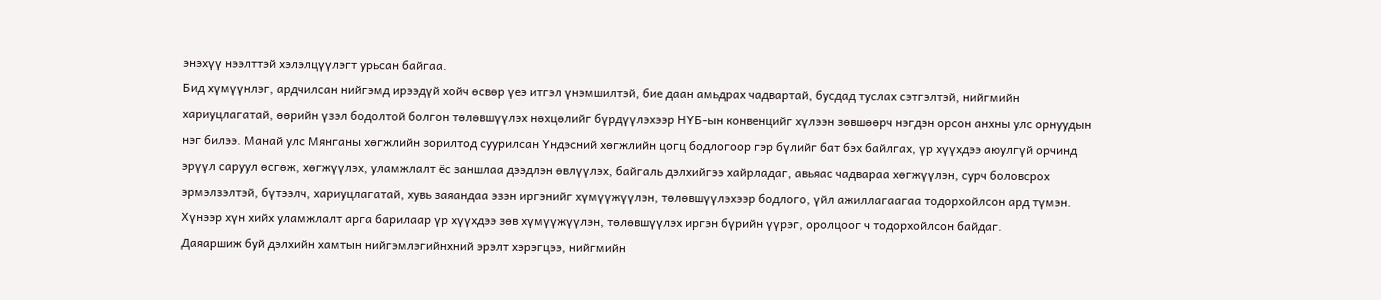энэхүү нээлттэй хэлэлцүүлэгт урьсан байгаа.
Бид хүмүүнлэг, ардчилсан нийгэмд ирээдүй хойч өсвөр үеэ итгэл үнэмшилтэй, бие даан амьдрах чадвартай, бусдад туслах сэтгэлтэй, нийгмийн хариуцлагатай, өөрийн үзэл бодолтой болгон төлөвшүүлэх нөхцөлийг бүрдүүлэхээр НҮБ-ын конвенцийг хүлээн зөвшөөрч нэгдэн орсон анхны улс орнуудын нэг билээ. Манай улс Мянганы хөгжлийн зорилтод суурилсан Үндэсний хөгжлийн цогц бодлогоор гэр бүлийг бат бэх байлгах, үр хүүхдээ аюулгүй орчинд эрүүл саруул өсгөж, хөгжүүлэх, уламжлалт ёс заншлаа дээдлэн өвлүүлэх, байгаль дэлхийгээ хайрладаг, авьяас чадвараа хөгжүүлэн, сурч боловсрох эрмэлзэлтэй, бүтээлч, хариуцлагатай, хувь заяандаа эзэн иргэнийг хүмүүжүүлэн, төлөвшүүлэхээр бодлого, үйл ажиллагаагаа тодорхойлсон ард түмэн. Хүнээр хүн хийх уламжлалт арга барилаар үр хүүхдээ зөв хүмүүжүүлэн, төлөвшүүлэх иргэн бүрийн үүрэг, оролцоог ч тодорхойлсон байдаг.
Даяаршиж буй дэлхийн хамтын нийгэмлэгийнхний эрэлт хэрэгцээ, нийгмийн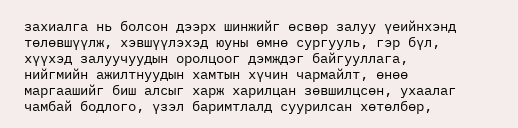захиалга нь болсон дээрх шинжийг өсвөр залуу үеийнхэнд төлөвшүүлж, хэвшүүлэхэд юуны өмнө сургууль, гэр бүл, хүүхэд залуучуудын оролцоог дэмждэг байгууллага, нийгмийн ажилтнуудын хамтын хүчин чармайлт, өнөө маргаашийг биш алсыг харж харилцан зөвшилцсөн, ухаалаг чамбай бодлого, үзэл баримтлалд суурилсан хөтөлбөр,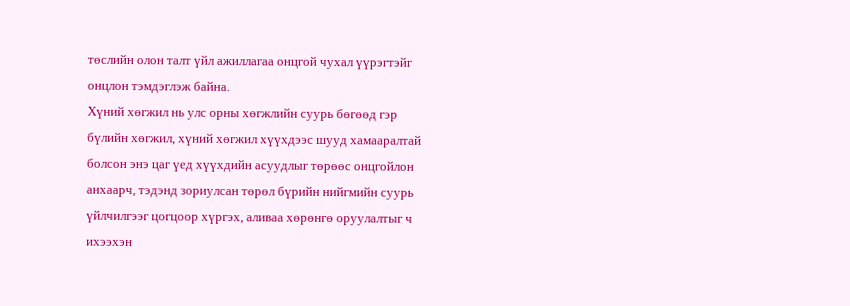төслийн олон талт үйл ажиллагаа онцгой чухал үүрэгтэйг онцлон тэмдэглэж байна.
Хүний хөгжил нь улс орны хөгжлийн суурь бөгөөд гэр бүлийн хөгжил, хүний хөгжил хүүхдээс шууд хамааралтай болсон энэ цаг үед хүүхдийн асуудлыг төрөөс онцгойлон анхаарч, тэдэнд зориулсан төрөл бүрийн нийгмийн суурь үйлчилгээг цогцоор хүргэх, аливаа хөрөнгө оруулалтыг ч ихээхэн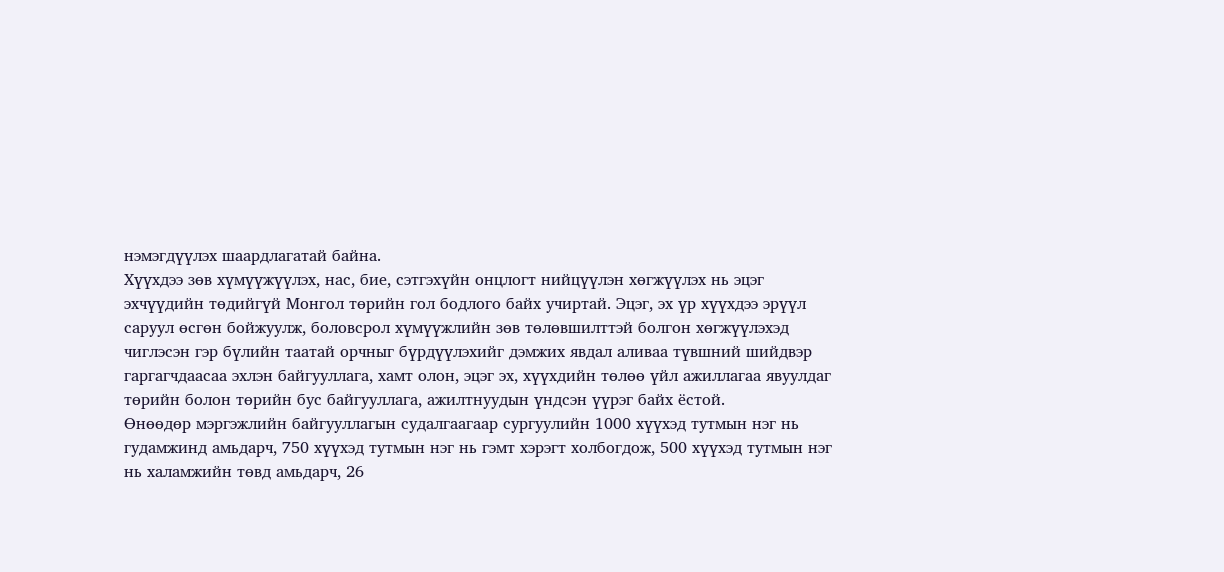нэмэгдүүлэх шаардлагатай байна.
Хүүхдээ зөв хүмүүжүүлэх, нас, бие, сэтгэхүйн онцлогт нийцүүлэн хөгжүүлэх нь эцэг эхчүүдийн төдийгүй Монгол төрийн гол бодлого байх учиртай. Эцэг, эх үр хүүхдээ эрүүл саруул өсгөн бойжуулж, боловсрол хүмүүжлийн зөв төлөвшилттэй болгон хөгжүүлэхэд чиглэсэн гэр бүлийн таатай орчныг бүрдүүлэхийг дэмжих явдал аливаа түвшний шийдвэр гаргагчдаасаа эхлэн байгууллага, хамт олон, эцэг эх, хүүхдийн төлөө үйл ажиллагаа явуулдаг төрийн болон төрийн бус байгууллага, ажилтнуудын үндсэн үүрэг байх ёстой.
Өнөөдөр мэргэжлийн байгууллагын судалгаагаар сургуулийн 1000 хүүхэд тутмын нэг нь гудамжинд амьдарч, 750 хүүхэд тутмын нэг нь гэмт хэрэгт холбогдож, 500 хүүхэд тутмын нэг нь халамжийн төвд амьдарч, 26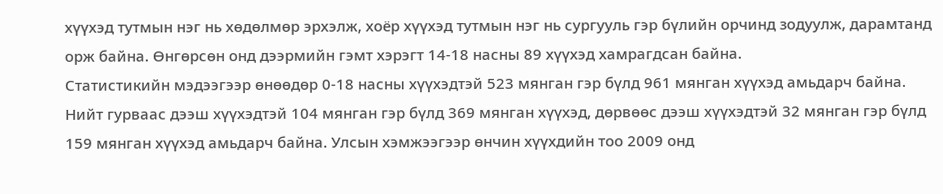хүүхэд тутмын нэг нь хөдөлмөр эрхэлж, хоёр хүүхэд тутмын нэг нь сургууль гэр бүлийн орчинд зодуулж, дарамтанд орж байна. Өнгөрсөн онд дээрмийн гэмт хэрэгт 14-18 насны 89 хүүхэд хамрагдсан байна.
Статистикийн мэдээгээр өнөөдөр 0-18 насны хүүхэдтэй 523 мянган гэр бүлд 961 мянган хүүхэд амьдарч байна. Нийт гурваас дээш хүүхэдтэй 104 мянган гэр бүлд 369 мянган хүүхэд, дөрвөөс дээш хүүхэдтэй 32 мянган гэр бүлд 159 мянган хүүхэд амьдарч байна. Улсын хэмжээгээр өнчин хүүхдийн тоо 2009 онд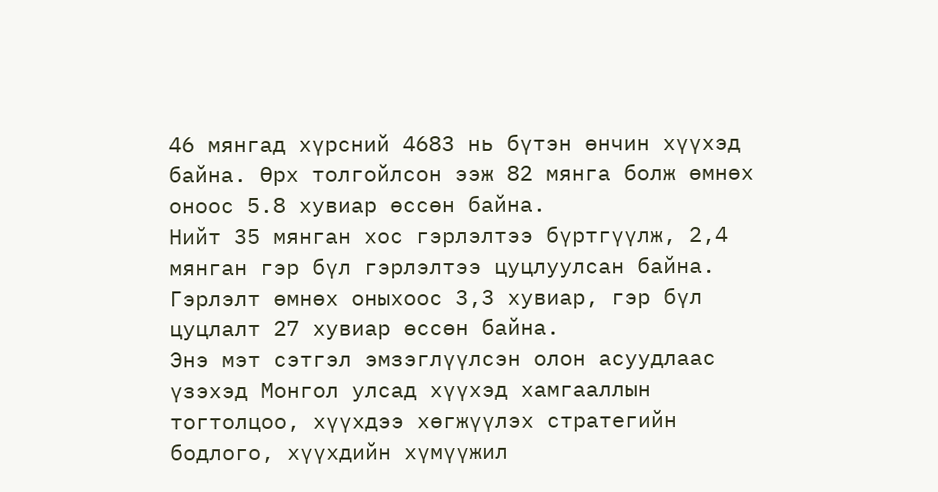46 мянгад хүрсний 4683 нь бүтэн өнчин хүүхэд байна. Өрх толгойлсон ээж 82 мянга болж өмнөх оноос 5.8 хувиар өссөн байна.
Нийт 35 мянган хос гэрлэлтээ бүртгүүлж, 2,4 мянган гэр бүл гэрлэлтээ цуцлуулсан байна. Гэрлэлт өмнөх оныхоос 3,3 хувиар, гэр бүл цуцлалт 27 хувиар өссөн байна.
Энэ мэт сэтгэл эмзэглүүлсэн олон асуудлаас үзэхэд Монгол улсад хүүхэд хамгааллын тогтолцоо, хүүхдээ хөгжүүлэх стратегийн бодлого, хүүхдийн хүмүүжил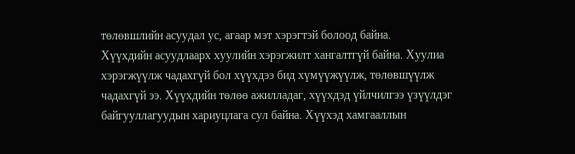төлөвшлийн асуудал ус, агаар мэт хэрэгтэй болоод байна.
Хүүхдийн асуудлаарх хуулийн хэрэгжилт хангалтгүй байна. Хуулиа хэрэгжүүлж чадахгүй бол хүүхдээ бид хүмүүжүүлж, төлөвшүүлж чадахгүй ээ. Хүүхдийн төлөө ажилладаг, хүүхдэд үйлчилгээ үзүүлдэг байгууллагуудын хариуцлага сул байна. Хүүхэд хамгааллын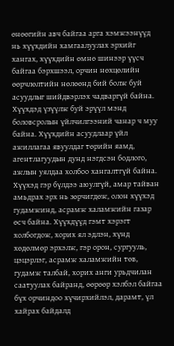өнөөгийн авч байгаа арга хэмжээнүүд нь хүүхдийн хамгаалуулах эрхийг хангах, хүүхдийн өмнө шинээр үүсч байгаа бэрхшээл, орчин нөхцөлийн өөрчлөлтийн нөлөөнд бий болж буй асуудлыг шийдвэрлэх чадваргүй байна. Хүүхдэд үзүүлж буй эрүүл мэнд боловсролын үйлчилгээний чанар ч муу байна. Хүүхдийн асуудлаар үйл ажиллагаа явуулдаг төрийн яамд, агентлагуудын дунд нэгдсэн бодлого, ажлын уялдаа холбоо хангалтгүй байна.
Хүүхэд гэр бүлдээ аюулгүй, амар тайван амьдрах эрх нь зөрчигдөж, олон хүүхэд гудамжинд, асрамж халамжийн газар өсч байна. Хүүхдүүд гэмт хэрэгт холбогдож, хорих ял эдлэн, хүнд хөдөлмөр эрхэлж, гэр орон, сургууль, цэцэрлэг, асрамж халамжийн төв, гудамж талбай, хорих анги урьдчилан саатуулах байранд, өөрөөр хэлбэл байгаа бүх орчиндоо хүчирхийлэл, дарамт, үл хайрах байдалд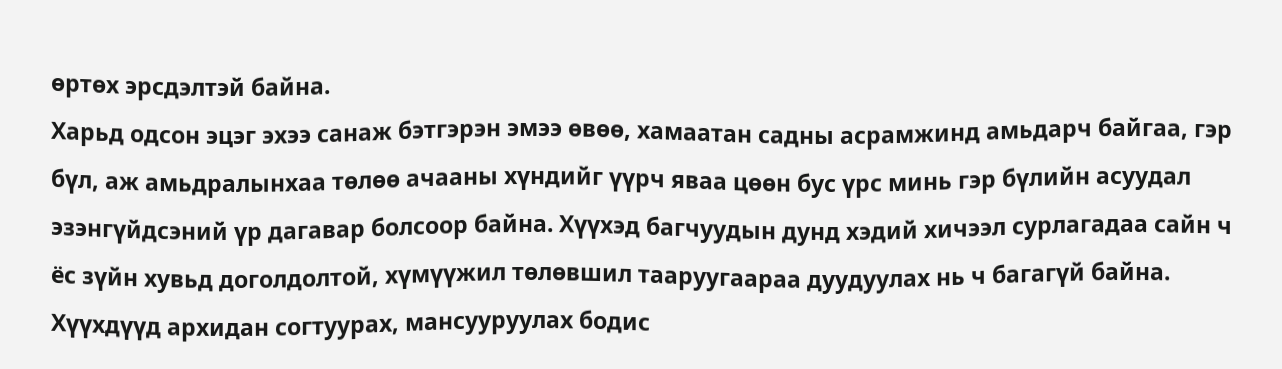өртөх эрсдэлтэй байна.
Харьд одсон эцэг эхээ санаж бэтгэрэн эмээ өвөө, хамаатан садны асрамжинд амьдарч байгаа, гэр бүл, аж амьдралынхаа төлөө ачааны хүндийг үүрч яваа цөөн бус үрс минь гэр бүлийн асуудал эзэнгүйдсэний үр дагавар болсоор байна. Хүүхэд багчуудын дунд хэдий хичээл сурлагадаа сайн ч ёс зүйн хувьд доголдолтой, хүмүүжил төлөвшил тааруугаараа дуудуулах нь ч багагүй байна.
Хүүхдүүд архидан согтуурах, мансууруулах бодис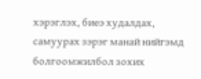хэрэглэх, биеэ худалдах, самуурах зэрэг манай нийгэмд болгоомжилбол зохих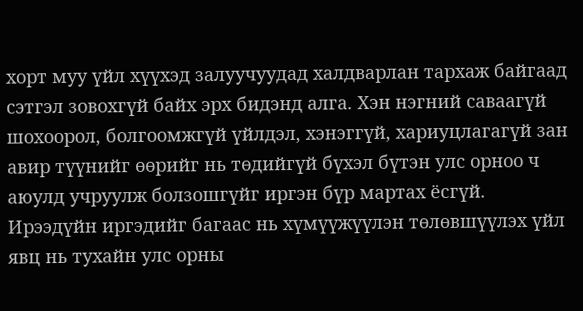хорт муу үйл хүүхэд залуучуудад халдварлан тархаж байгаад сэтгэл зовохгүй байх эрх бидэнд алга. Хэн нэгний саваагүй шохоорол, болгоомжгүй үйлдэл, хэнэггүй, хариуцлагагүй зан авир түүнийг өөрийг нь төдийгүй бүхэл бүтэн улс орноо ч аюулд учруулж болзошгүйг иргэн бүр мартах ёсгүй.
Ирээдүйн иргэдийг багаас нь хүмүүжүүлэн төлөвшүүлэх үйл явц нь тухайн улс орны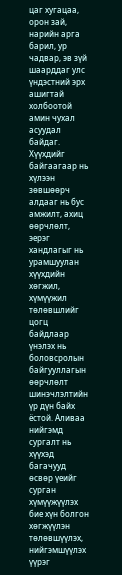цаг хугацаа, орон зай, нарийн арга барил, ур чадвар, эв зүй шаарддаг улс үндэстний эрх ашигтай холбоотой амин чухал асуудал байдаг. Хүүхдийг байгаагаар нь хүлээн зөвшөөрч алдааг нь бус амжилт, ахиц өөрчлөлт, эерэг хандлагыг нь урамшуулан хүүхдийн хөгжил, хүмүүжил төлөвшлийг цогц байдлаар үнэлэх нь боловсролын байгууллагын өөрчлөлт шинэчлэлтийн үр дүн байх ёстой. Аливаа нийгэмд сургалт нь хүүхэд багачууд өсвөр үеийг сурган хүмүүжүүлэх бие хүн болгон хөгжүүлэн төлөвшүүлэх, нийгэмшүүлэх үүрэг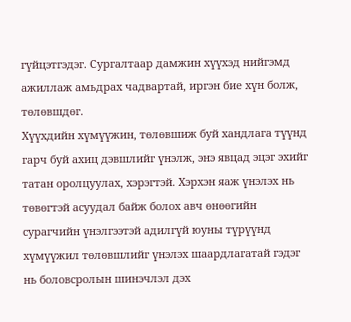гүйцэтгэдэг. Сургалтаар дамжин хүүхэд нийгэмд ажиллаж амьдрах чадвартай, иргэн бие хүн болж, төлөвшдөг.
Хүүхдийн хүмүүжин, төлөвшиж буй хандлага түүнд гарч буй ахиц дэвшлийг үнэлж, энэ явцад эцэг эхийг татан оролцуулах, хэрэгтэй. Хэрхэн яаж үнэлэх нь төвөгтэй асуудал байж болох авч өнөөгийн сурагчийн үнэлгээтэй адилгүй юуны түрүүнд хүмүүжил төлөвшлийг үнэлэх шаардлагатай гэдэг нь боловсролын шинэчлэл дэх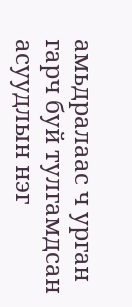амьдралаас ч урган гарч буй тулгамдсан асуудлын нэг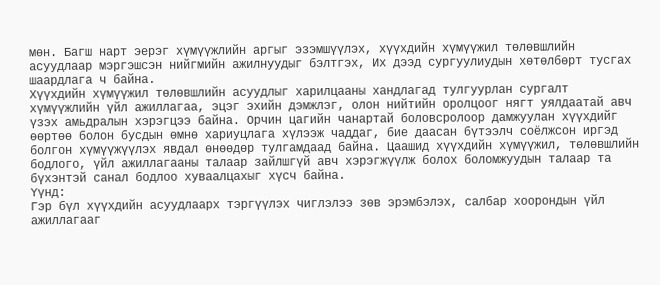мөн. Багш нарт эерэг хүмүүжлийн аргыг эзэмшүүлэх, хүүхдийн хүмүүжил төлөвшлийн асуудлаар мэргэшсэн нийгмийн ажилнуудыг бэлтгэх, Их дээд сургуулиудын хөтөлбөрт тусгах шаардлага ч байна.
Хүүхдийн хүмүүжил төлөвшлийн асуудлыг харилцааны хандлагад тулгуурлан сургалт хүмүүжлийн үйл ажиллагаа, эцэг эхийн дэмжлэг, олон нийтийн оролцоог нягт уялдаатай авч үзэх амьдралын хэрэгцээ байна. Орчин цагийн чанартай боловсролоор дамжуулан хүүхдийг өөртөө болон бусдын өмнө хариуцлага хүлээж чаддаг, бие даасан бүтээлч соёлжсон иргэд болгон хүмүүжүүлэх явдал өнөөдөр тулгамдаад байна. Цаашид хүүхдийн хүмүүжил, төлөвшлийн бодлого, үйл ажиллагааны талаар зайлшгүй авч хэрэгжүүлж болох боломжуудын талаар та бүхэнтэй санал бодлоо хуваалцахыг хүсч байна.
Үүнд:
Гэр бүл хүүхдийн асуудлаарх тэргүүлэх чиглэлээ зөв эрэмбэлэх, салбар хоорондын үйл ажиллагааг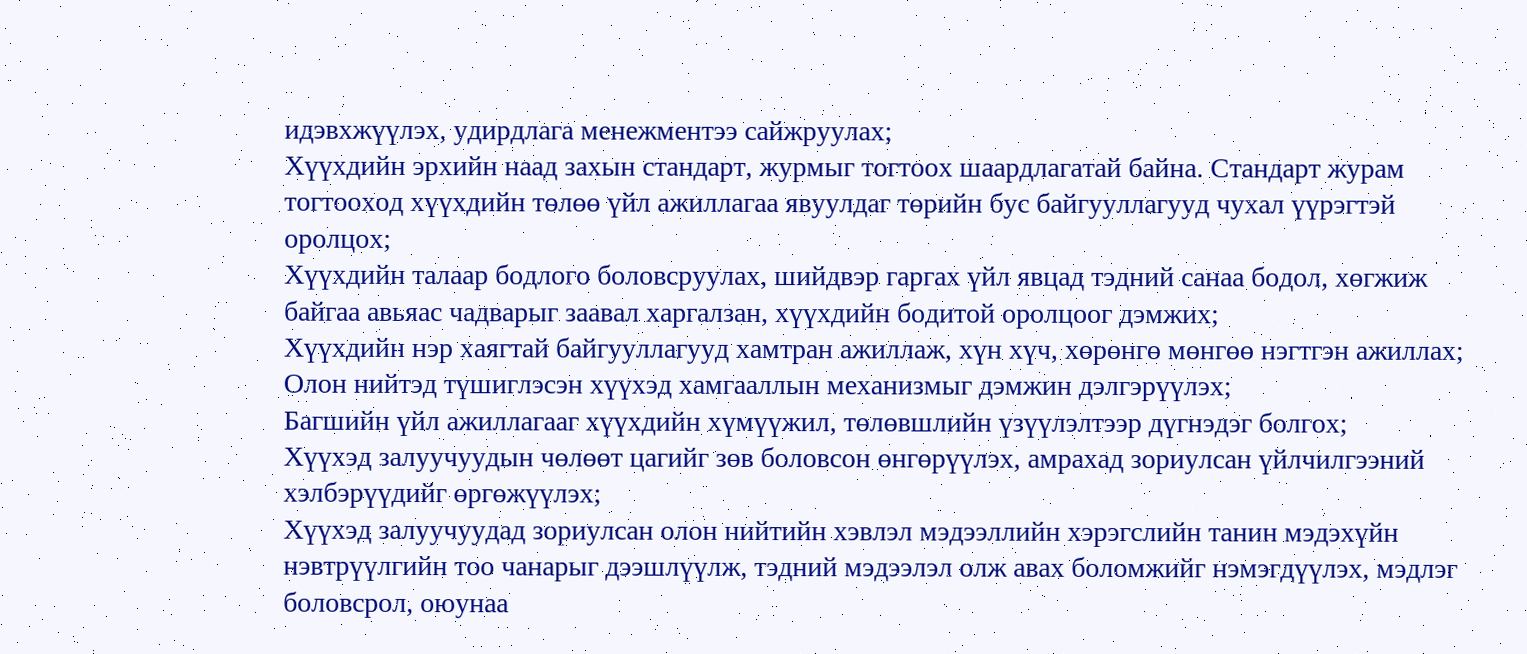идэвхжүүлэх, удирдлага менежментээ сайжруулах;
Хүүхдийн эрхийн наад захын стандарт, журмыг тогтоох шаардлагатай байна. Стандарт журам тогтооход хүүхдийн төлөө үйл ажиллагаа явуулдаг төрийн бус байгууллагууд чухал үүрэгтэй оролцох;
Хүүхдийн талаар бодлого боловсруулах, шийдвэр гаргах үйл явцад тэдний санаа бодол, хөгжиж байгаа авьяас чадварыг заавал харгалзан, хүүхдийн бодитой оролцоог дэмжих;
Хүүхдийн нэр хаягтай байгууллагууд хамтран ажиллаж, хүн хүч, хөрөнгө мөнгөө нэгтгэн ажиллах;
Олон нийтэд түшиглэсэн хүүхэд хамгааллын механизмыг дэмжин дэлгэрүүлэх;
Багшийн үйл ажиллагааг хүүхдийн хүмүүжил, төлөвшлийн үзүүлэлтээр дүгнэдэг болгох;
Хүүхэд залуучуудын чөлөөт цагийг зөв боловсон өнгөрүүлэх, амрахад зориулсан үйлчилгээний хэлбэрүүдийг өргөжүүлэх;
Хүүхэд залуучуудад зориулсан олон нийтийн хэвлэл мэдээллийн хэрэгслийн танин мэдэхүйн нэвтрүүлгийн тоо чанарыг дээшлүүлж, тэдний мэдээлэл олж авах боломжийг нэмэгдүүлэх, мэдлэг боловсрол, оюунаа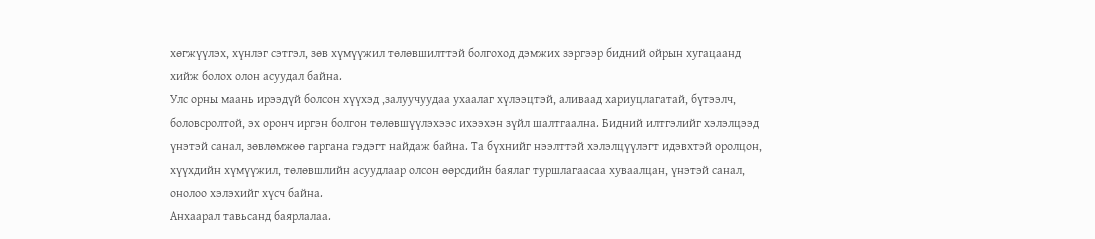хөгжүүлэх, хүнлэг сэтгэл, зөв хүмүүжил төлөвшилттэй болгоход дэмжих зэргээр бидний ойрын хугацаанд хийж болох олон асуудал байна.
Улс орны маань ирээдүй болсон хүүхэд ,залуучуудаа ухаалаг хүлээцтэй, аливаад хариуцлагатай, бүтээлч, боловсролтой, эх оронч иргэн болгон төлөвшүүлэхээс ихээхэн зүйл шалтгаална. Бидний илтгэлийг хэлэлцээд үнэтэй санал, зөвлөмжөө гаргана гэдэгт найдаж байна. Та бүхнийг нээлттэй хэлэлцүүлэгт идэвхтэй оролцон, хүүхдийн хүмүүжил, төлөвшлийн асуудлаар олсон өөрсдийн баялаг туршлагаасаа хуваалцан, үнэтэй санал, онолоо хэлэхийг хүсч байна.
Анхаарал тавьсанд баярлалаа.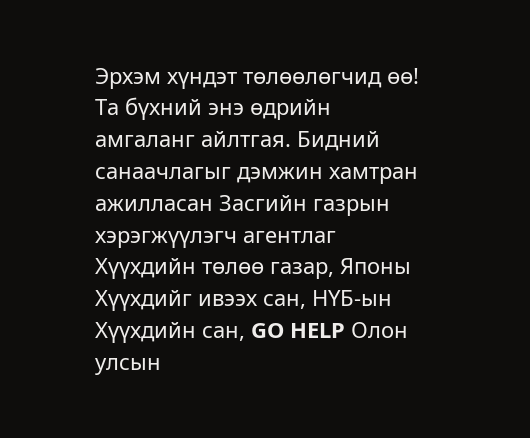Эрхэм хүндэт төлөөлөгчид өө!
Та бүхний энэ өдрийн амгаланг айлтгая. Бидний санаачлагыг дэмжин хамтран ажилласан Засгийн газрын хэрэгжүүлэгч агентлаг Хүүхдийн төлөө газар, Японы Хүүхдийг ивээх сан, НҮБ-ын Хүүхдийн сан, GO HELP Олон улсын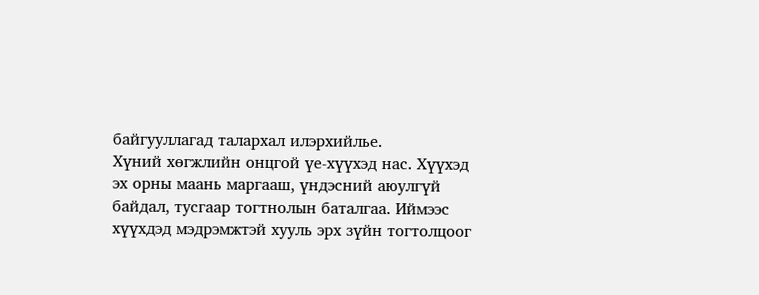байгууллагад талархал илэрхийлье.
Хүний хөгжлийн онцгой үе-хүүхэд нас. Хүүхэд эх орны маань маргааш, үндэсний аюулгүй байдал, тусгаар тогтнолын баталгаа. Иймээс хүүхдэд мэдрэмжтэй хууль эрх зүйн тогтолцоог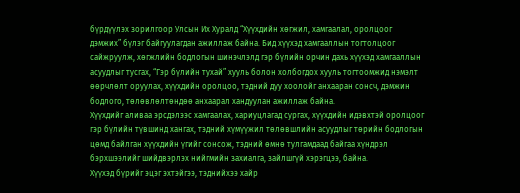бүрдүүлэх зорилгоор Улсын Их Хуралд “Хүүхдийн хөгжил, хамгаалал, оролцоог дэмжих” бүлэг байгуулагдан ажиллаж байна. Бид хүүхэд хамгааллын тогтолцоог сайжруулж, хөгжлийн бодлогын шинэчлэлд гэр бүлийн орчин дахь хүүхэд хамгааллын асуудлыг тусгах, “Гэр бүлийн тухай” хууль болон холбогдох хууль тогтоомжид нэмэлт өөрчлөлт оруулах, хүүхдийн оролцоо, тэдний дуу хоолойг анхааран сонсч, дэмжин бодлого, төлөвлөлтөндөө анхаарал хандуулан ажиллаж байна.
Хүүхдийг аливаа эрсдэлээс хамгаалах, хариуцлагад сургах, хүүхдийн идэвхтэй оролцоог гэр бүлийн түвшинд хангах, тэдний хүмүүжил төлөвшлийн асуудлыг төрийн бодлогын цөмд байлган хүүхдийн үгийг сонсож, тэдний өмнө тулгамдаад байгаа хүндрэл бэрхшээлийг шийдвэрлэх нийгмийн захиалга, зайлшгүй хэрэгцээ, байна.
Хүүхэд бүрийг эцэг эхтэйгээ, тэднийхээ хайр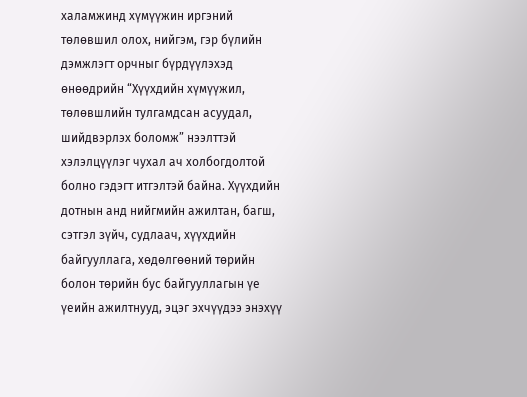халамжинд хүмүүжин иргэний төлөвшил олох, нийгэм, гэр бүлийн дэмжлэгт орчныг бүрдүүлэхэд өнөөдрийн “Хүүхдийн хүмүүжил, төлөвшлийн тулгамдсан асуудал, шийдвэрлэх боломж” нээлттэй хэлэлцүүлэг чухал ач холбогдолтой болно гэдэгт итгэлтэй байна. Хүүхдийн дотнын анд нийгмийн ажилтан, багш, сэтгэл зүйч, судлаач, хүүхдийн байгууллага, хөдөлгөөний төрийн болон төрийн бус байгууллагын үе үеийн ажилтнууд, эцэг эхчүүдээ энэхүү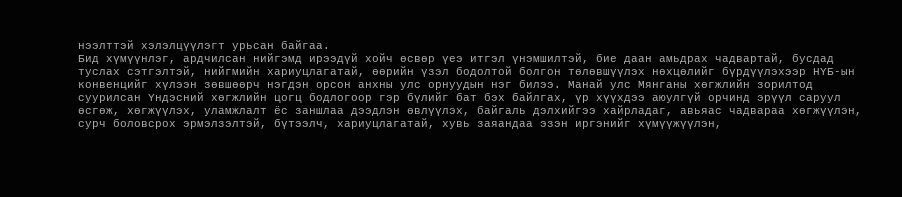нээлттэй хэлэлцүүлэгт урьсан байгаа.
Бид хүмүүнлэг, ардчилсан нийгэмд ирээдүй хойч өсвөр үеэ итгэл үнэмшилтэй, бие даан амьдрах чадвартай, бусдад туслах сэтгэлтэй, нийгмийн хариуцлагатай, өөрийн үзэл бодолтой болгон төлөвшүүлэх нөхцөлийг бүрдүүлэхээр НҮБ-ын конвенцийг хүлээн зөвшөөрч нэгдэн орсон анхны улс орнуудын нэг билээ. Манай улс Мянганы хөгжлийн зорилтод суурилсан Үндэсний хөгжлийн цогц бодлогоор гэр бүлийг бат бэх байлгах, үр хүүхдээ аюулгүй орчинд эрүүл саруул өсгөж, хөгжүүлэх, уламжлалт ёс заншлаа дээдлэн өвлүүлэх, байгаль дэлхийгээ хайрладаг, авьяас чадвараа хөгжүүлэн, сурч боловсрох эрмэлзэлтэй, бүтээлч, хариуцлагатай, хувь заяандаа эзэн иргэнийг хүмүүжүүлэн,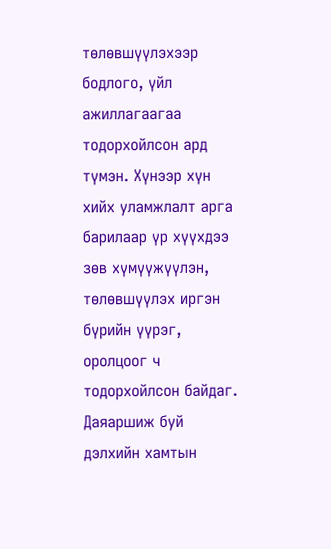төлөвшүүлэхээр бодлого, үйл ажиллагаагаа тодорхойлсон ард түмэн. Хүнээр хүн хийх уламжлалт арга барилаар үр хүүхдээ зөв хүмүүжүүлэн, төлөвшүүлэх иргэн бүрийн үүрэг, оролцоог ч тодорхойлсон байдаг.
Даяаршиж буй дэлхийн хамтын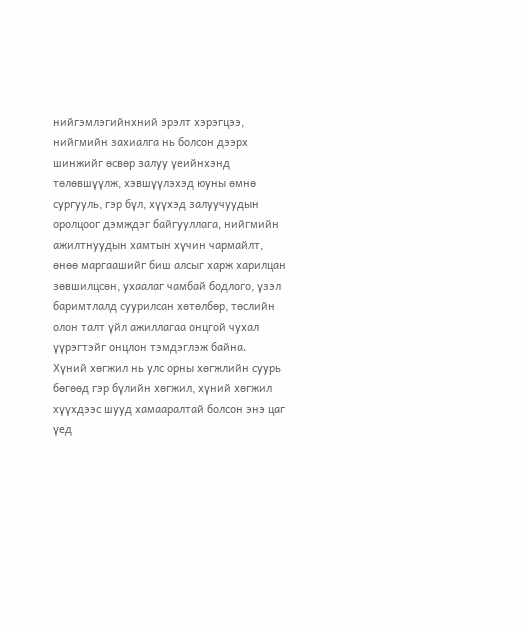нийгэмлэгийнхний эрэлт хэрэгцээ, нийгмийн захиалга нь болсон дээрх шинжийг өсвөр залуу үеийнхэнд төлөвшүүлж, хэвшүүлэхэд юуны өмнө сургууль, гэр бүл, хүүхэд залуучуудын оролцоог дэмждэг байгууллага, нийгмийн ажилтнуудын хамтын хүчин чармайлт, өнөө маргаашийг биш алсыг харж харилцан зөвшилцсөн, ухаалаг чамбай бодлого, үзэл баримтлалд суурилсан хөтөлбөр, төслийн олон талт үйл ажиллагаа онцгой чухал үүрэгтэйг онцлон тэмдэглэж байна.
Хүний хөгжил нь улс орны хөгжлийн суурь бөгөөд гэр бүлийн хөгжил, хүний хөгжил хүүхдээс шууд хамааралтай болсон энэ цаг үед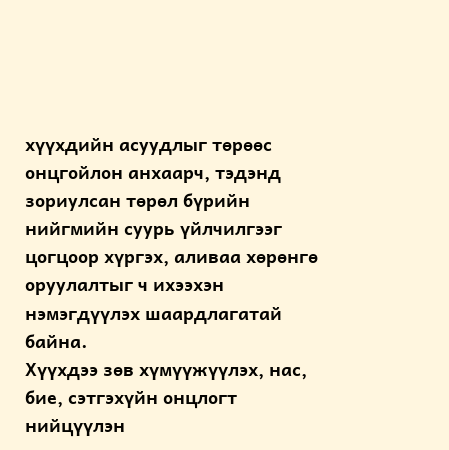хүүхдийн асуудлыг төрөөс онцгойлон анхаарч, тэдэнд зориулсан төрөл бүрийн нийгмийн суурь үйлчилгээг цогцоор хүргэх, аливаа хөрөнгө оруулалтыг ч ихээхэн нэмэгдүүлэх шаардлагатай байна.
Хүүхдээ зөв хүмүүжүүлэх, нас, бие, сэтгэхүйн онцлогт нийцүүлэн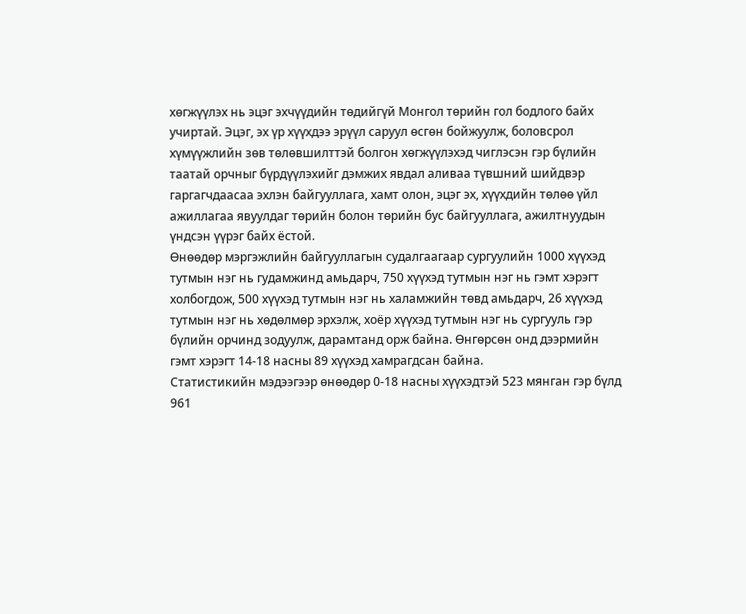хөгжүүлэх нь эцэг эхчүүдийн төдийгүй Монгол төрийн гол бодлого байх учиртай. Эцэг, эх үр хүүхдээ эрүүл саруул өсгөн бойжуулж, боловсрол хүмүүжлийн зөв төлөвшилттэй болгон хөгжүүлэхэд чиглэсэн гэр бүлийн таатай орчныг бүрдүүлэхийг дэмжих явдал аливаа түвшний шийдвэр гаргагчдаасаа эхлэн байгууллага, хамт олон, эцэг эх, хүүхдийн төлөө үйл ажиллагаа явуулдаг төрийн болон төрийн бус байгууллага, ажилтнуудын үндсэн үүрэг байх ёстой.
Өнөөдөр мэргэжлийн байгууллагын судалгаагаар сургуулийн 1000 хүүхэд тутмын нэг нь гудамжинд амьдарч, 750 хүүхэд тутмын нэг нь гэмт хэрэгт холбогдож, 500 хүүхэд тутмын нэг нь халамжийн төвд амьдарч, 26 хүүхэд тутмын нэг нь хөдөлмөр эрхэлж, хоёр хүүхэд тутмын нэг нь сургууль гэр бүлийн орчинд зодуулж, дарамтанд орж байна. Өнгөрсөн онд дээрмийн гэмт хэрэгт 14-18 насны 89 хүүхэд хамрагдсан байна.
Статистикийн мэдээгээр өнөөдөр 0-18 насны хүүхэдтэй 523 мянган гэр бүлд 961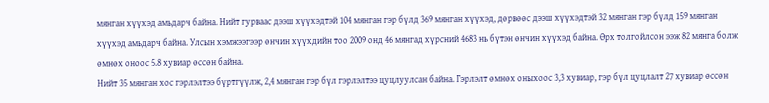мянган хүүхэд амьдарч байна. Нийт гурваас дээш хүүхэдтэй 104 мянган гэр бүлд 369 мянган хүүхэд, дөрвөөс дээш хүүхэдтэй 32 мянган гэр бүлд 159 мянган хүүхэд амьдарч байна. Улсын хэмжээгээр өнчин хүүхдийн тоо 2009 онд 46 мянгад хүрсний 4683 нь бүтэн өнчин хүүхэд байна. Өрх толгойлсон ээж 82 мянга болж өмнөх оноос 5.8 хувиар өссөн байна.
Нийт 35 мянган хос гэрлэлтээ бүртгүүлж, 2,4 мянган гэр бүл гэрлэлтээ цуцлуулсан байна. Гэрлэлт өмнөх оныхоос 3,3 хувиар, гэр бүл цуцлалт 27 хувиар өссөн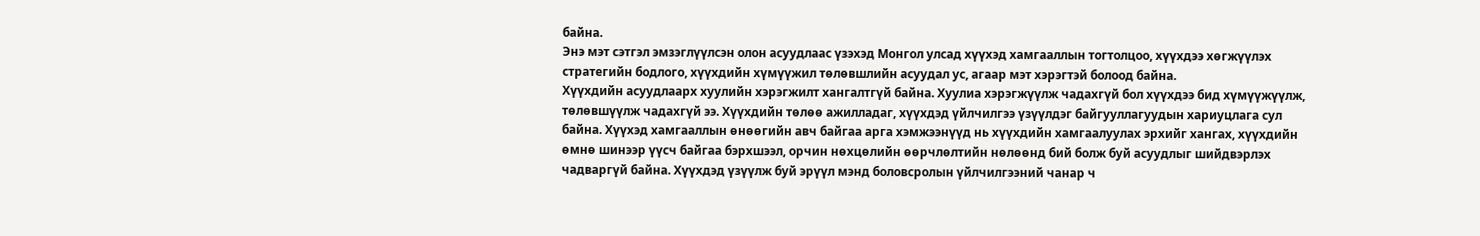байна.
Энэ мэт сэтгэл эмзэглүүлсэн олон асуудлаас үзэхэд Монгол улсад хүүхэд хамгааллын тогтолцоо, хүүхдээ хөгжүүлэх стратегийн бодлого, хүүхдийн хүмүүжил төлөвшлийн асуудал ус, агаар мэт хэрэгтэй болоод байна.
Хүүхдийн асуудлаарх хуулийн хэрэгжилт хангалтгүй байна. Хуулиа хэрэгжүүлж чадахгүй бол хүүхдээ бид хүмүүжүүлж, төлөвшүүлж чадахгүй ээ. Хүүхдийн төлөө ажилладаг, хүүхдэд үйлчилгээ үзүүлдэг байгууллагуудын хариуцлага сул байна. Хүүхэд хамгааллын өнөөгийн авч байгаа арга хэмжээнүүд нь хүүхдийн хамгаалуулах эрхийг хангах, хүүхдийн өмнө шинээр үүсч байгаа бэрхшээл, орчин нөхцөлийн өөрчлөлтийн нөлөөнд бий болж буй асуудлыг шийдвэрлэх чадваргүй байна. Хүүхдэд үзүүлж буй эрүүл мэнд боловсролын үйлчилгээний чанар ч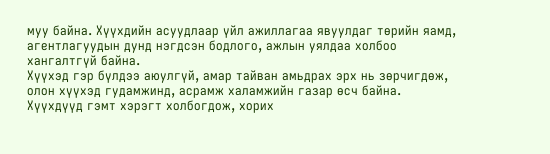муу байна. Хүүхдийн асуудлаар үйл ажиллагаа явуулдаг төрийн яамд, агентлагуудын дунд нэгдсэн бодлого, ажлын уялдаа холбоо хангалтгүй байна.
Хүүхэд гэр бүлдээ аюулгүй, амар тайван амьдрах эрх нь зөрчигдөж, олон хүүхэд гудамжинд, асрамж халамжийн газар өсч байна. Хүүхдүүд гэмт хэрэгт холбогдож, хорих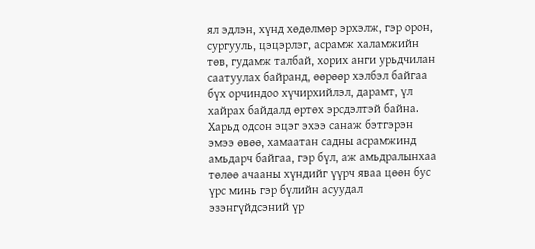ял эдлэн, хүнд хөдөлмөр эрхэлж, гэр орон, сургууль, цэцэрлэг, асрамж халамжийн төв, гудамж талбай, хорих анги урьдчилан саатуулах байранд, өөрөөр хэлбэл байгаа бүх орчиндоо хүчирхийлэл, дарамт, үл хайрах байдалд өртөх эрсдэлтэй байна.
Харьд одсон эцэг эхээ санаж бэтгэрэн эмээ өвөө, хамаатан садны асрамжинд амьдарч байгаа, гэр бүл, аж амьдралынхаа төлөө ачааны хүндийг үүрч яваа цөөн бус үрс минь гэр бүлийн асуудал эзэнгүйдсэний үр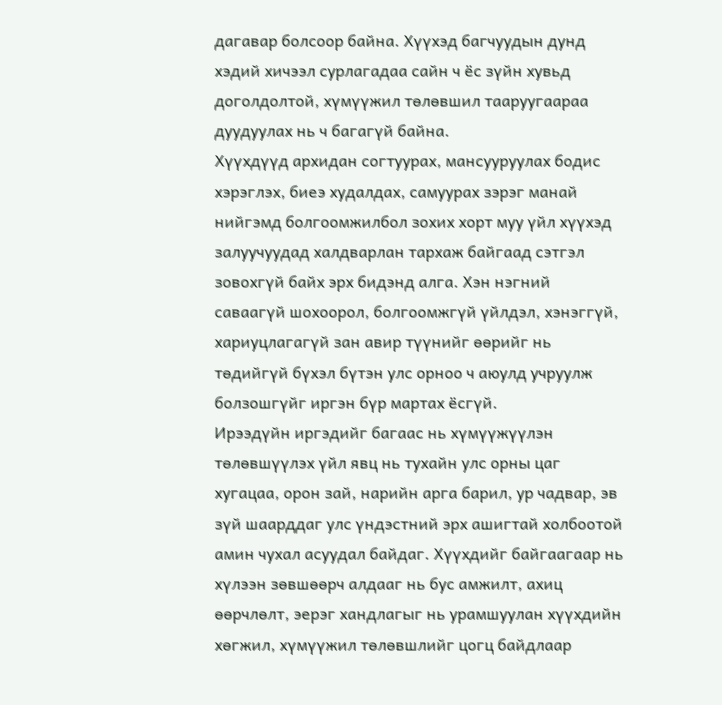дагавар болсоор байна. Хүүхэд багчуудын дунд хэдий хичээл сурлагадаа сайн ч ёс зүйн хувьд доголдолтой, хүмүүжил төлөвшил тааруугаараа дуудуулах нь ч багагүй байна.
Хүүхдүүд архидан согтуурах, мансууруулах бодис хэрэглэх, биеэ худалдах, самуурах зэрэг манай нийгэмд болгоомжилбол зохих хорт муу үйл хүүхэд залуучуудад халдварлан тархаж байгаад сэтгэл зовохгүй байх эрх бидэнд алга. Хэн нэгний саваагүй шохоорол, болгоомжгүй үйлдэл, хэнэггүй, хариуцлагагүй зан авир түүнийг өөрийг нь төдийгүй бүхэл бүтэн улс орноо ч аюулд учруулж болзошгүйг иргэн бүр мартах ёсгүй.
Ирээдүйн иргэдийг багаас нь хүмүүжүүлэн төлөвшүүлэх үйл явц нь тухайн улс орны цаг хугацаа, орон зай, нарийн арга барил, ур чадвар, эв зүй шаарддаг улс үндэстний эрх ашигтай холбоотой амин чухал асуудал байдаг. Хүүхдийг байгаагаар нь хүлээн зөвшөөрч алдааг нь бус амжилт, ахиц өөрчлөлт, эерэг хандлагыг нь урамшуулан хүүхдийн хөгжил, хүмүүжил төлөвшлийг цогц байдлаар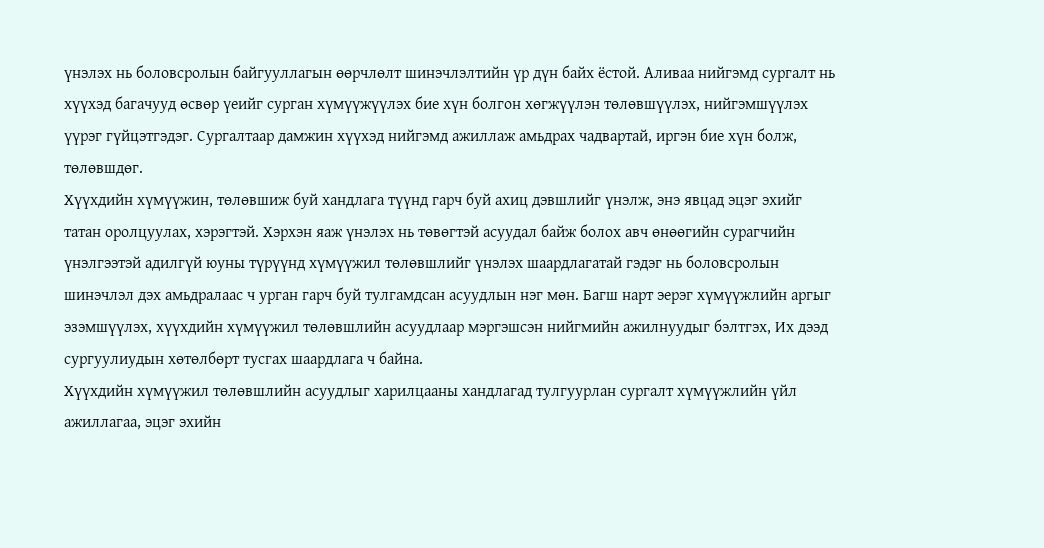үнэлэх нь боловсролын байгууллагын өөрчлөлт шинэчлэлтийн үр дүн байх ёстой. Аливаа нийгэмд сургалт нь хүүхэд багачууд өсвөр үеийг сурган хүмүүжүүлэх бие хүн болгон хөгжүүлэн төлөвшүүлэх, нийгэмшүүлэх үүрэг гүйцэтгэдэг. Сургалтаар дамжин хүүхэд нийгэмд ажиллаж амьдрах чадвартай, иргэн бие хүн болж, төлөвшдөг.
Хүүхдийн хүмүүжин, төлөвшиж буй хандлага түүнд гарч буй ахиц дэвшлийг үнэлж, энэ явцад эцэг эхийг татан оролцуулах, хэрэгтэй. Хэрхэн яаж үнэлэх нь төвөгтэй асуудал байж болох авч өнөөгийн сурагчийн үнэлгээтэй адилгүй юуны түрүүнд хүмүүжил төлөвшлийг үнэлэх шаардлагатай гэдэг нь боловсролын шинэчлэл дэх амьдралаас ч урган гарч буй тулгамдсан асуудлын нэг мөн. Багш нарт эерэг хүмүүжлийн аргыг эзэмшүүлэх, хүүхдийн хүмүүжил төлөвшлийн асуудлаар мэргэшсэн нийгмийн ажилнуудыг бэлтгэх, Их дээд сургуулиудын хөтөлбөрт тусгах шаардлага ч байна.
Хүүхдийн хүмүүжил төлөвшлийн асуудлыг харилцааны хандлагад тулгуурлан сургалт хүмүүжлийн үйл ажиллагаа, эцэг эхийн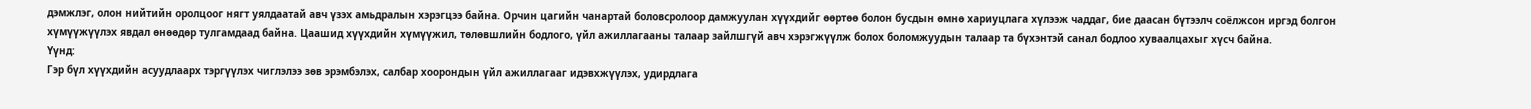дэмжлэг, олон нийтийн оролцоог нягт уялдаатай авч үзэх амьдралын хэрэгцээ байна. Орчин цагийн чанартай боловсролоор дамжуулан хүүхдийг өөртөө болон бусдын өмнө хариуцлага хүлээж чаддаг, бие даасан бүтээлч соёлжсон иргэд болгон хүмүүжүүлэх явдал өнөөдөр тулгамдаад байна. Цаашид хүүхдийн хүмүүжил, төлөвшлийн бодлого, үйл ажиллагааны талаар зайлшгүй авч хэрэгжүүлж болох боломжуудын талаар та бүхэнтэй санал бодлоо хуваалцахыг хүсч байна.
Үүнд:
Гэр бүл хүүхдийн асуудлаарх тэргүүлэх чиглэлээ зөв эрэмбэлэх, салбар хоорондын үйл ажиллагааг идэвхжүүлэх, удирдлага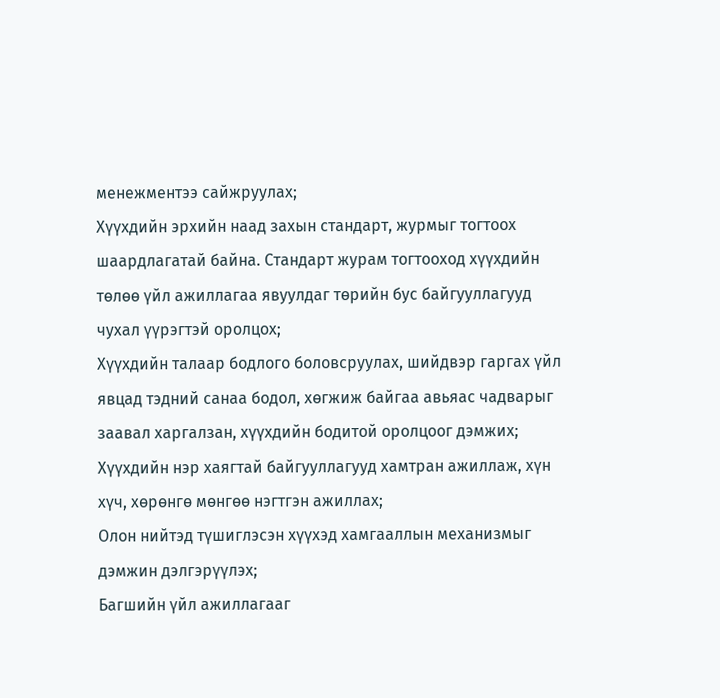менежментээ сайжруулах;
Хүүхдийн эрхийн наад захын стандарт, журмыг тогтоох шаардлагатай байна. Стандарт журам тогтооход хүүхдийн төлөө үйл ажиллагаа явуулдаг төрийн бус байгууллагууд чухал үүрэгтэй оролцох;
Хүүхдийн талаар бодлого боловсруулах, шийдвэр гаргах үйл явцад тэдний санаа бодол, хөгжиж байгаа авьяас чадварыг заавал харгалзан, хүүхдийн бодитой оролцоог дэмжих;
Хүүхдийн нэр хаягтай байгууллагууд хамтран ажиллаж, хүн хүч, хөрөнгө мөнгөө нэгтгэн ажиллах;
Олон нийтэд түшиглэсэн хүүхэд хамгааллын механизмыг дэмжин дэлгэрүүлэх;
Багшийн үйл ажиллагааг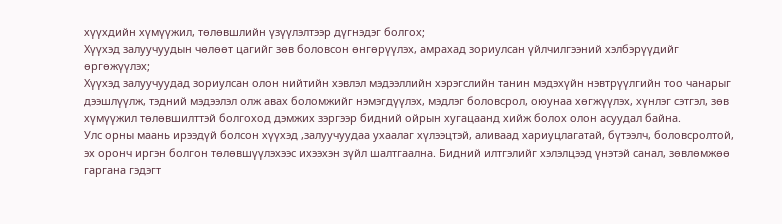хүүхдийн хүмүүжил, төлөвшлийн үзүүлэлтээр дүгнэдэг болгох;
Хүүхэд залуучуудын чөлөөт цагийг зөв боловсон өнгөрүүлэх, амрахад зориулсан үйлчилгээний хэлбэрүүдийг өргөжүүлэх;
Хүүхэд залуучуудад зориулсан олон нийтийн хэвлэл мэдээллийн хэрэгслийн танин мэдэхүйн нэвтрүүлгийн тоо чанарыг дээшлүүлж, тэдний мэдээлэл олж авах боломжийг нэмэгдүүлэх, мэдлэг боловсрол, оюунаа хөгжүүлэх, хүнлэг сэтгэл, зөв хүмүүжил төлөвшилттэй болгоход дэмжих зэргээр бидний ойрын хугацаанд хийж болох олон асуудал байна.
Улс орны маань ирээдүй болсон хүүхэд ,залуучуудаа ухаалаг хүлээцтэй, аливаад хариуцлагатай, бүтээлч, боловсролтой, эх оронч иргэн болгон төлөвшүүлэхээс ихээхэн зүйл шалтгаална. Бидний илтгэлийг хэлэлцээд үнэтэй санал, зөвлөмжөө гаргана гэдэгт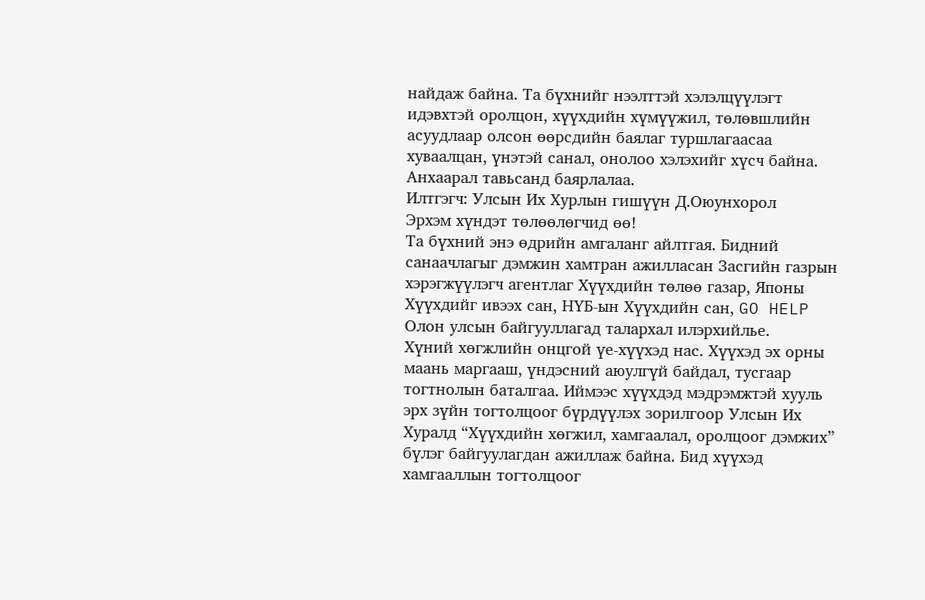найдаж байна. Та бүхнийг нээлттэй хэлэлцүүлэгт идэвхтэй оролцон, хүүхдийн хүмүүжил, төлөвшлийн асуудлаар олсон өөрсдийн баялаг туршлагаасаа хуваалцан, үнэтэй санал, онолоо хэлэхийг хүсч байна.
Анхаарал тавьсанд баярлалаа.
Илтгэгч: Улсын Их Хурлын гишүүн Д.Оюунхорол
Эрхэм хүндэт төлөөлөгчид өө!
Та бүхний энэ өдрийн амгаланг айлтгая. Бидний санаачлагыг дэмжин хамтран ажилласан Засгийн газрын хэрэгжүүлэгч агентлаг Хүүхдийн төлөө газар, Японы Хүүхдийг ивээх сан, НҮБ-ын Хүүхдийн сан, GO HELP Олон улсын байгууллагад талархал илэрхийлье.
Хүний хөгжлийн онцгой үе-хүүхэд нас. Хүүхэд эх орны маань маргааш, үндэсний аюулгүй байдал, тусгаар тогтнолын баталгаа. Иймээс хүүхдэд мэдрэмжтэй хууль эрх зүйн тогтолцоог бүрдүүлэх зорилгоор Улсын Их Хуралд “Хүүхдийн хөгжил, хамгаалал, оролцоог дэмжих” бүлэг байгуулагдан ажиллаж байна. Бид хүүхэд хамгааллын тогтолцоог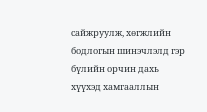сайжруулж, хөгжлийн бодлогын шинэчлэлд гэр бүлийн орчин дахь хүүхэд хамгааллын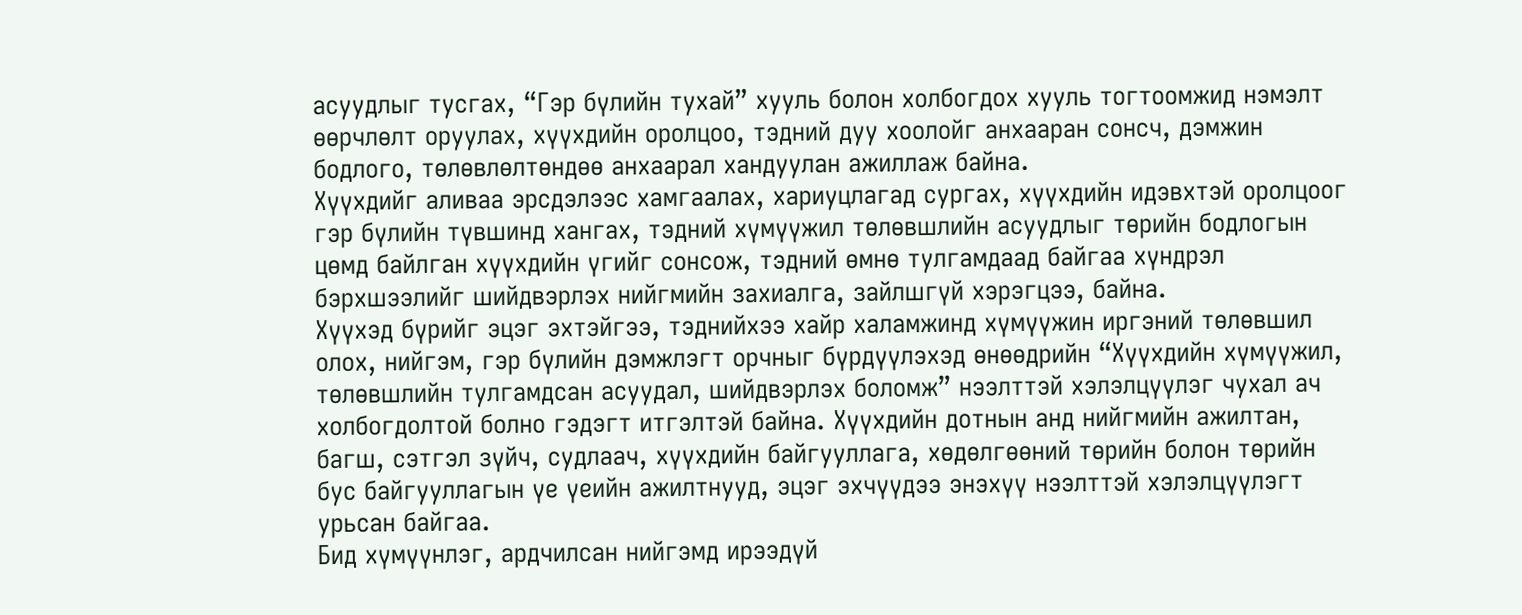асуудлыг тусгах, “Гэр бүлийн тухай” хууль болон холбогдох хууль тогтоомжид нэмэлт өөрчлөлт оруулах, хүүхдийн оролцоо, тэдний дуу хоолойг анхааран сонсч, дэмжин бодлого, төлөвлөлтөндөө анхаарал хандуулан ажиллаж байна.
Хүүхдийг аливаа эрсдэлээс хамгаалах, хариуцлагад сургах, хүүхдийн идэвхтэй оролцоог гэр бүлийн түвшинд хангах, тэдний хүмүүжил төлөвшлийн асуудлыг төрийн бодлогын цөмд байлган хүүхдийн үгийг сонсож, тэдний өмнө тулгамдаад байгаа хүндрэл бэрхшээлийг шийдвэрлэх нийгмийн захиалга, зайлшгүй хэрэгцээ, байна.
Хүүхэд бүрийг эцэг эхтэйгээ, тэднийхээ хайр халамжинд хүмүүжин иргэний төлөвшил олох, нийгэм, гэр бүлийн дэмжлэгт орчныг бүрдүүлэхэд өнөөдрийн “Хүүхдийн хүмүүжил, төлөвшлийн тулгамдсан асуудал, шийдвэрлэх боломж” нээлттэй хэлэлцүүлэг чухал ач холбогдолтой болно гэдэгт итгэлтэй байна. Хүүхдийн дотнын анд нийгмийн ажилтан, багш, сэтгэл зүйч, судлаач, хүүхдийн байгууллага, хөдөлгөөний төрийн болон төрийн бус байгууллагын үе үеийн ажилтнууд, эцэг эхчүүдээ энэхүү нээлттэй хэлэлцүүлэгт урьсан байгаа.
Бид хүмүүнлэг, ардчилсан нийгэмд ирээдүй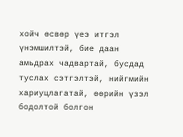хойч өсвөр үеэ итгэл үнэмшилтэй, бие даан амьдрах чадвартай, бусдад туслах сэтгэлтэй, нийгмийн хариуцлагатай, өөрийн үзэл бодолтой болгон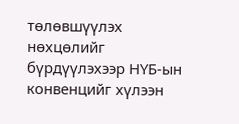төлөвшүүлэх нөхцөлийг бүрдүүлэхээр НҮБ-ын конвенцийг хүлээн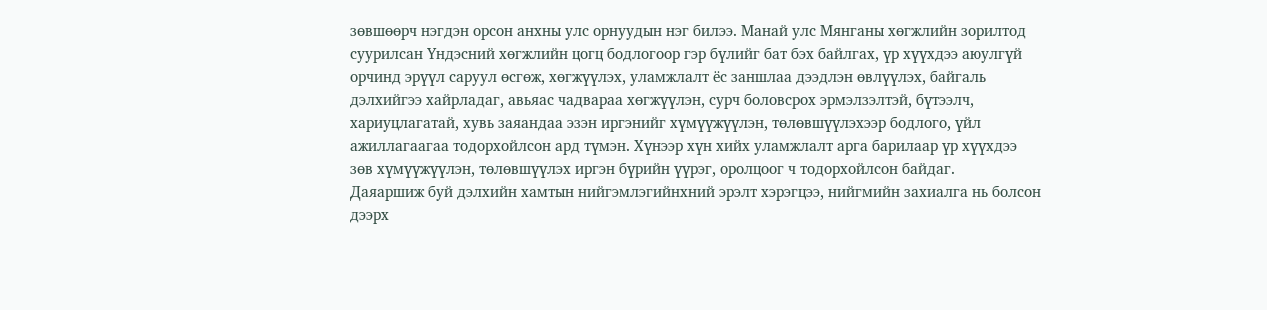зөвшөөрч нэгдэн орсон анхны улс орнуудын нэг билээ. Манай улс Мянганы хөгжлийн зорилтод суурилсан Үндэсний хөгжлийн цогц бодлогоор гэр бүлийг бат бэх байлгах, үр хүүхдээ аюулгүй орчинд эрүүл саруул өсгөж, хөгжүүлэх, уламжлалт ёс заншлаа дээдлэн өвлүүлэх, байгаль дэлхийгээ хайрладаг, авьяас чадвараа хөгжүүлэн, сурч боловсрох эрмэлзэлтэй, бүтээлч, хариуцлагатай, хувь заяандаа эзэн иргэнийг хүмүүжүүлэн, төлөвшүүлэхээр бодлого, үйл ажиллагаагаа тодорхойлсон ард түмэн. Хүнээр хүн хийх уламжлалт арга барилаар үр хүүхдээ зөв хүмүүжүүлэн, төлөвшүүлэх иргэн бүрийн үүрэг, оролцоог ч тодорхойлсон байдаг.
Даяаршиж буй дэлхийн хамтын нийгэмлэгийнхний эрэлт хэрэгцээ, нийгмийн захиалга нь болсон дээрх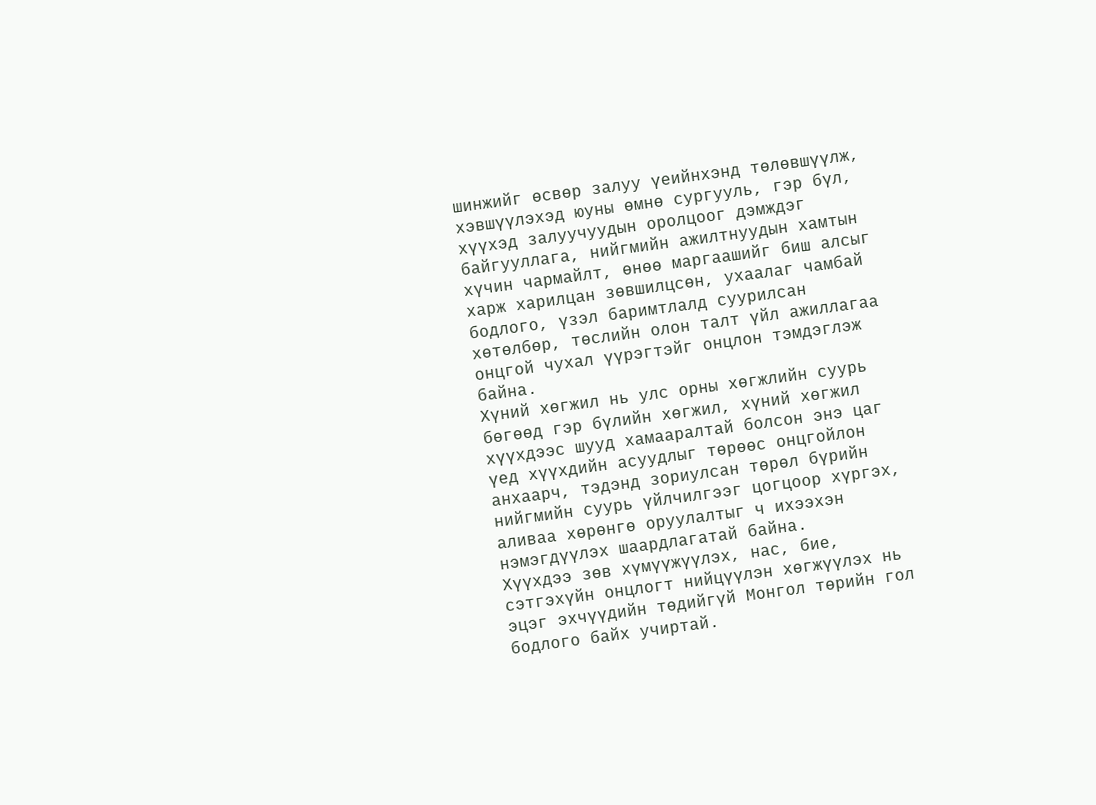шинжийг өсвөр залуу үеийнхэнд төлөвшүүлж, хэвшүүлэхэд юуны өмнө сургууль, гэр бүл, хүүхэд залуучуудын оролцоог дэмждэг байгууллага, нийгмийн ажилтнуудын хамтын хүчин чармайлт, өнөө маргаашийг биш алсыг харж харилцан зөвшилцсөн, ухаалаг чамбай бодлого, үзэл баримтлалд суурилсан хөтөлбөр, төслийн олон талт үйл ажиллагаа онцгой чухал үүрэгтэйг онцлон тэмдэглэж байна.
Хүний хөгжил нь улс орны хөгжлийн суурь бөгөөд гэр бүлийн хөгжил, хүний хөгжил хүүхдээс шууд хамааралтай болсон энэ цаг үед хүүхдийн асуудлыг төрөөс онцгойлон анхаарч, тэдэнд зориулсан төрөл бүрийн нийгмийн суурь үйлчилгээг цогцоор хүргэх, аливаа хөрөнгө оруулалтыг ч ихээхэн нэмэгдүүлэх шаардлагатай байна.
Хүүхдээ зөв хүмүүжүүлэх, нас, бие, сэтгэхүйн онцлогт нийцүүлэн хөгжүүлэх нь эцэг эхчүүдийн төдийгүй Монгол төрийн гол бодлого байх учиртай.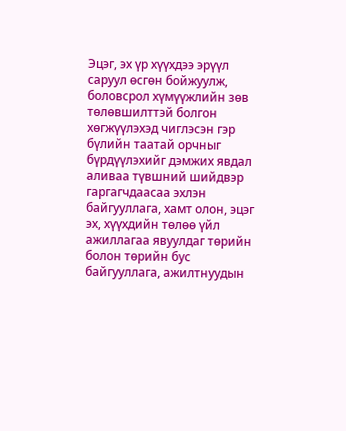Эцэг, эх үр хүүхдээ эрүүл саруул өсгөн бойжуулж, боловсрол хүмүүжлийн зөв төлөвшилттэй болгон хөгжүүлэхэд чиглэсэн гэр бүлийн таатай орчныг бүрдүүлэхийг дэмжих явдал аливаа түвшний шийдвэр гаргагчдаасаа эхлэн байгууллага, хамт олон, эцэг эх, хүүхдийн төлөө үйл ажиллагаа явуулдаг төрийн болон төрийн бус байгууллага, ажилтнуудын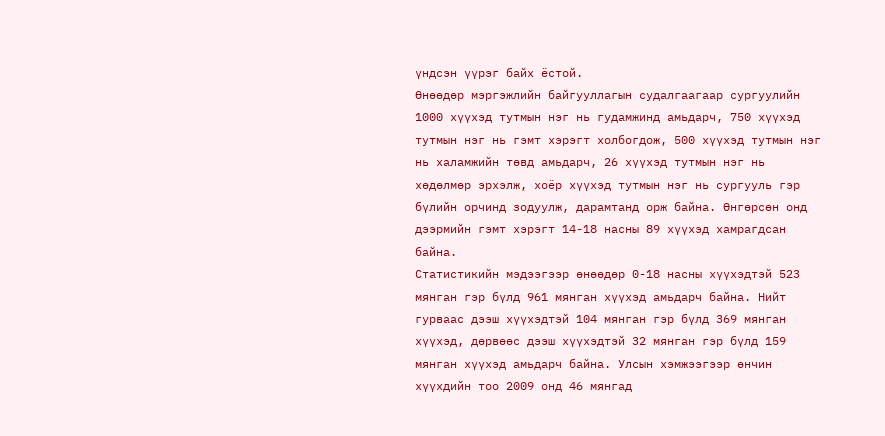үндсэн үүрэг байх ёстой.
Өнөөдөр мэргэжлийн байгууллагын судалгаагаар сургуулийн 1000 хүүхэд тутмын нэг нь гудамжинд амьдарч, 750 хүүхэд тутмын нэг нь гэмт хэрэгт холбогдож, 500 хүүхэд тутмын нэг нь халамжийн төвд амьдарч, 26 хүүхэд тутмын нэг нь хөдөлмөр эрхэлж, хоёр хүүхэд тутмын нэг нь сургууль гэр бүлийн орчинд зодуулж, дарамтанд орж байна. Өнгөрсөн онд дээрмийн гэмт хэрэгт 14-18 насны 89 хүүхэд хамрагдсан байна.
Статистикийн мэдээгээр өнөөдөр 0-18 насны хүүхэдтэй 523 мянган гэр бүлд 961 мянган хүүхэд амьдарч байна. Нийт гурваас дээш хүүхэдтэй 104 мянган гэр бүлд 369 мянган хүүхэд, дөрвөөс дээш хүүхэдтэй 32 мянган гэр бүлд 159 мянган хүүхэд амьдарч байна. Улсын хэмжээгээр өнчин хүүхдийн тоо 2009 онд 46 мянгад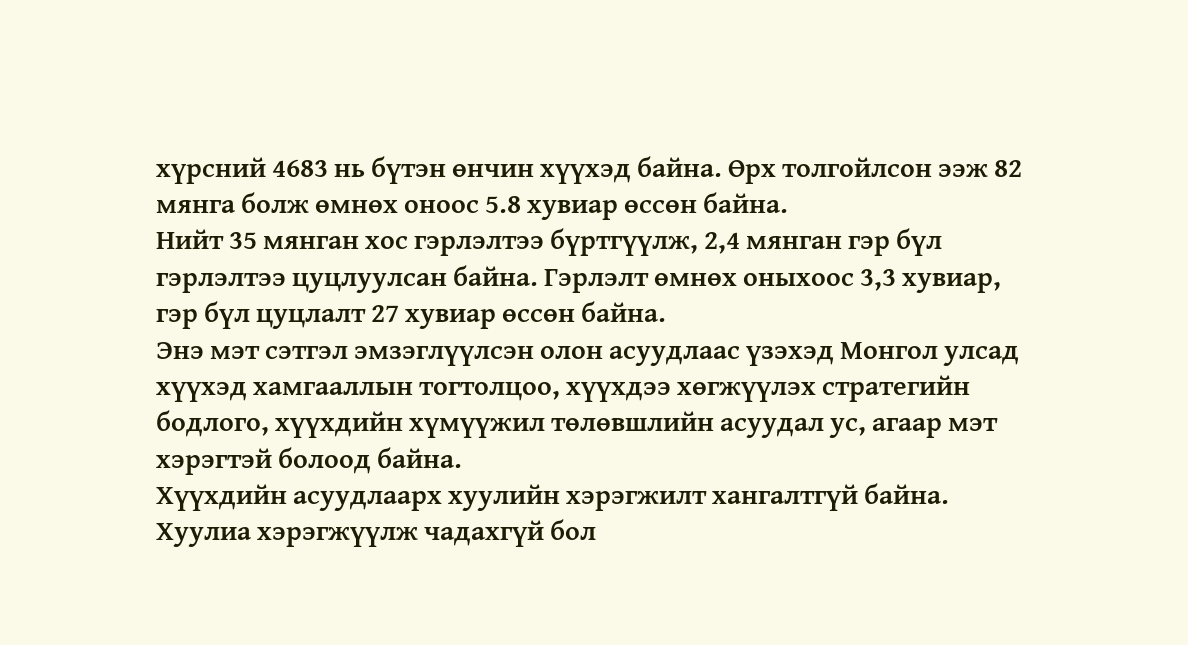хүрсний 4683 нь бүтэн өнчин хүүхэд байна. Өрх толгойлсон ээж 82 мянга болж өмнөх оноос 5.8 хувиар өссөн байна.
Нийт 35 мянган хос гэрлэлтээ бүртгүүлж, 2,4 мянган гэр бүл гэрлэлтээ цуцлуулсан байна. Гэрлэлт өмнөх оныхоос 3,3 хувиар, гэр бүл цуцлалт 27 хувиар өссөн байна.
Энэ мэт сэтгэл эмзэглүүлсэн олон асуудлаас үзэхэд Монгол улсад хүүхэд хамгааллын тогтолцоо, хүүхдээ хөгжүүлэх стратегийн бодлого, хүүхдийн хүмүүжил төлөвшлийн асуудал ус, агаар мэт хэрэгтэй болоод байна.
Хүүхдийн асуудлаарх хуулийн хэрэгжилт хангалтгүй байна. Хуулиа хэрэгжүүлж чадахгүй бол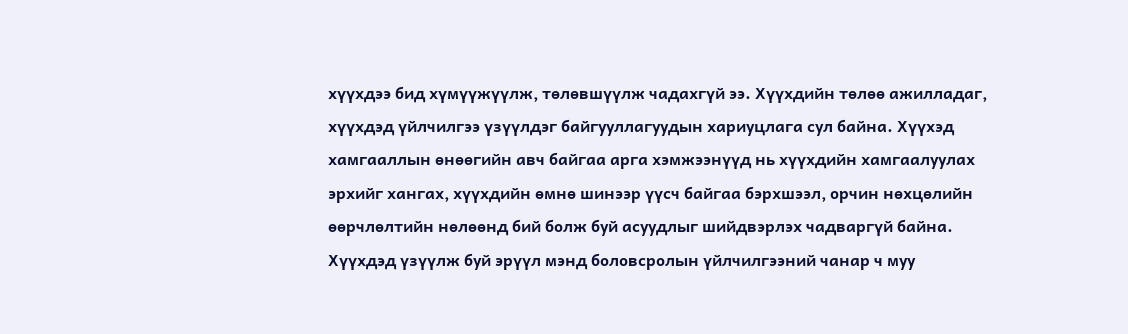хүүхдээ бид хүмүүжүүлж, төлөвшүүлж чадахгүй ээ. Хүүхдийн төлөө ажилладаг, хүүхдэд үйлчилгээ үзүүлдэг байгууллагуудын хариуцлага сул байна. Хүүхэд хамгааллын өнөөгийн авч байгаа арга хэмжээнүүд нь хүүхдийн хамгаалуулах эрхийг хангах, хүүхдийн өмнө шинээр үүсч байгаа бэрхшээл, орчин нөхцөлийн өөрчлөлтийн нөлөөнд бий болж буй асуудлыг шийдвэрлэх чадваргүй байна. Хүүхдэд үзүүлж буй эрүүл мэнд боловсролын үйлчилгээний чанар ч муу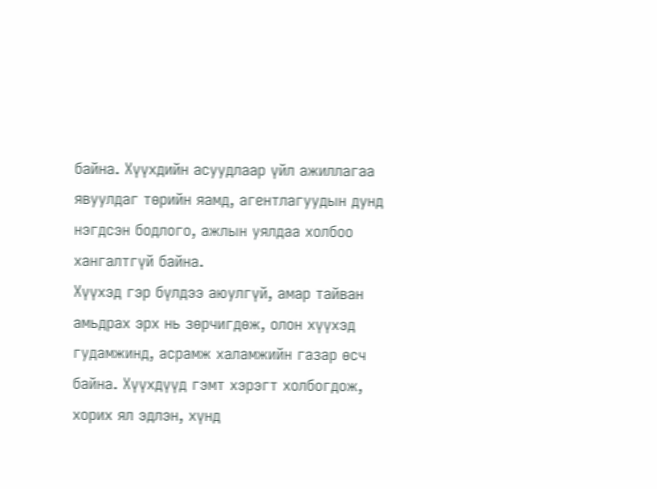байна. Хүүхдийн асуудлаар үйл ажиллагаа явуулдаг төрийн яамд, агентлагуудын дунд нэгдсэн бодлого, ажлын уялдаа холбоо хангалтгүй байна.
Хүүхэд гэр бүлдээ аюулгүй, амар тайван амьдрах эрх нь зөрчигдөж, олон хүүхэд гудамжинд, асрамж халамжийн газар өсч байна. Хүүхдүүд гэмт хэрэгт холбогдож, хорих ял эдлэн, хүнд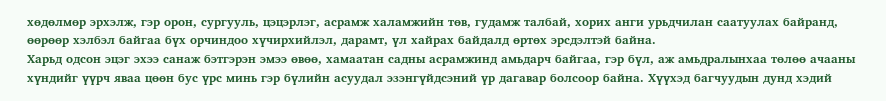хөдөлмөр эрхэлж, гэр орон, сургууль, цэцэрлэг, асрамж халамжийн төв, гудамж талбай, хорих анги урьдчилан саатуулах байранд, өөрөөр хэлбэл байгаа бүх орчиндоо хүчирхийлэл, дарамт, үл хайрах байдалд өртөх эрсдэлтэй байна.
Харьд одсон эцэг эхээ санаж бэтгэрэн эмээ өвөө, хамаатан садны асрамжинд амьдарч байгаа, гэр бүл, аж амьдралынхаа төлөө ачааны хүндийг үүрч яваа цөөн бус үрс минь гэр бүлийн асуудал эзэнгүйдсэний үр дагавар болсоор байна. Хүүхэд багчуудын дунд хэдий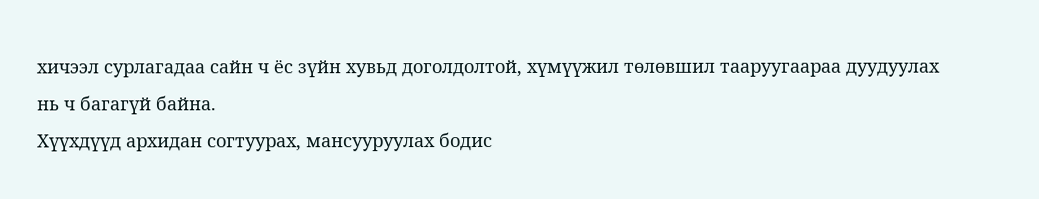хичээл сурлагадаа сайн ч ёс зүйн хувьд доголдолтой, хүмүүжил төлөвшил тааруугаараа дуудуулах нь ч багагүй байна.
Хүүхдүүд архидан согтуурах, мансууруулах бодис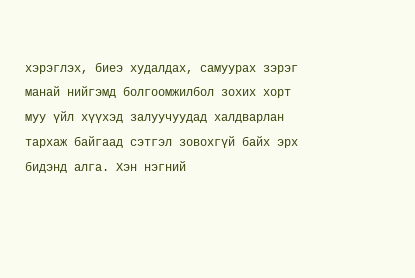хэрэглэх, биеэ худалдах, самуурах зэрэг манай нийгэмд болгоомжилбол зохих хорт муу үйл хүүхэд залуучуудад халдварлан тархаж байгаад сэтгэл зовохгүй байх эрх бидэнд алга. Хэн нэгний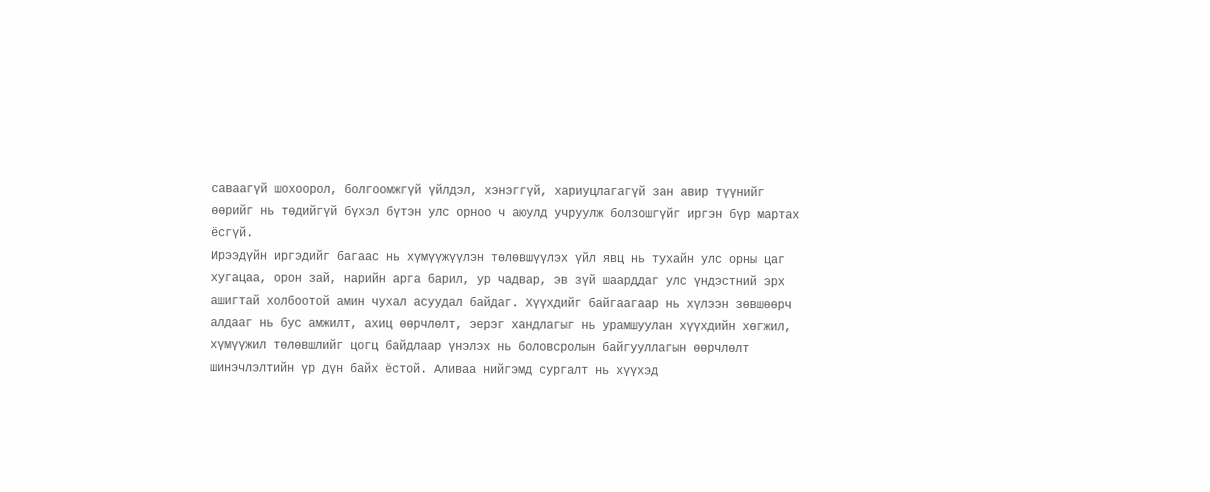саваагүй шохоорол, болгоомжгүй үйлдэл, хэнэггүй, хариуцлагагүй зан авир түүнийг өөрийг нь төдийгүй бүхэл бүтэн улс орноо ч аюулд учруулж болзошгүйг иргэн бүр мартах ёсгүй.
Ирээдүйн иргэдийг багаас нь хүмүүжүүлэн төлөвшүүлэх үйл явц нь тухайн улс орны цаг хугацаа, орон зай, нарийн арга барил, ур чадвар, эв зүй шаарддаг улс үндэстний эрх ашигтай холбоотой амин чухал асуудал байдаг. Хүүхдийг байгаагаар нь хүлээн зөвшөөрч алдааг нь бус амжилт, ахиц өөрчлөлт, эерэг хандлагыг нь урамшуулан хүүхдийн хөгжил, хүмүүжил төлөвшлийг цогц байдлаар үнэлэх нь боловсролын байгууллагын өөрчлөлт шинэчлэлтийн үр дүн байх ёстой. Аливаа нийгэмд сургалт нь хүүхэд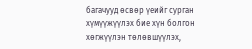багачууд өсвөр үеийг сурган хүмүүжүүлэх бие хүн болгон хөгжүүлэн төлөвшүүлэх,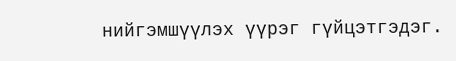нийгэмшүүлэх үүрэг гүйцэтгэдэг.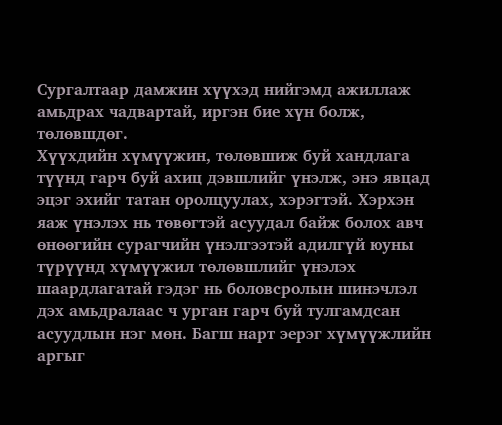Сургалтаар дамжин хүүхэд нийгэмд ажиллаж амьдрах чадвартай, иргэн бие хүн болж, төлөвшдөг.
Хүүхдийн хүмүүжин, төлөвшиж буй хандлага түүнд гарч буй ахиц дэвшлийг үнэлж, энэ явцад эцэг эхийг татан оролцуулах, хэрэгтэй. Хэрхэн яаж үнэлэх нь төвөгтэй асуудал байж болох авч өнөөгийн сурагчийн үнэлгээтэй адилгүй юуны түрүүнд хүмүүжил төлөвшлийг үнэлэх шаардлагатай гэдэг нь боловсролын шинэчлэл дэх амьдралаас ч урган гарч буй тулгамдсан асуудлын нэг мөн. Багш нарт эерэг хүмүүжлийн аргыг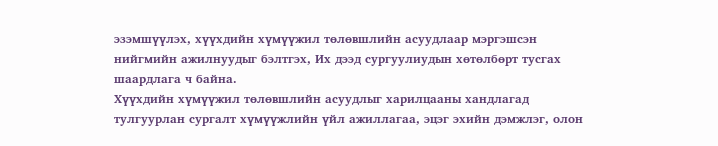эзэмшүүлэх, хүүхдийн хүмүүжил төлөвшлийн асуудлаар мэргэшсэн нийгмийн ажилнуудыг бэлтгэх, Их дээд сургуулиудын хөтөлбөрт тусгах шаардлага ч байна.
Хүүхдийн хүмүүжил төлөвшлийн асуудлыг харилцааны хандлагад тулгуурлан сургалт хүмүүжлийн үйл ажиллагаа, эцэг эхийн дэмжлэг, олон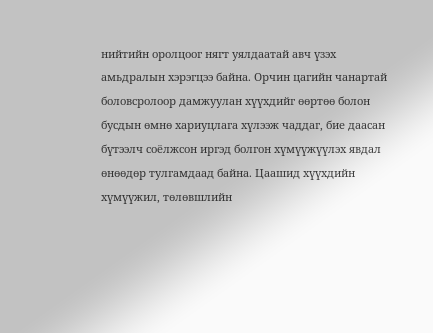нийтийн оролцоог нягт уялдаатай авч үзэх амьдралын хэрэгцээ байна. Орчин цагийн чанартай боловсролоор дамжуулан хүүхдийг өөртөө болон бусдын өмнө хариуцлага хүлээж чаддаг, бие даасан бүтээлч соёлжсон иргэд болгон хүмүүжүүлэх явдал өнөөдөр тулгамдаад байна. Цаашид хүүхдийн хүмүүжил, төлөвшлийн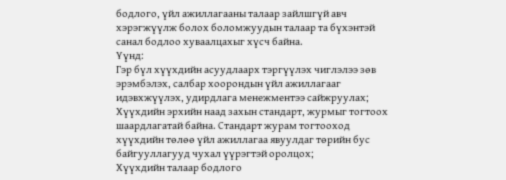бодлого, үйл ажиллагааны талаар зайлшгүй авч хэрэгжүүлж болох боломжуудын талаар та бүхэнтэй санал бодлоо хуваалцахыг хүсч байна.
Үүнд:
Гэр бүл хүүхдийн асуудлаарх тэргүүлэх чиглэлээ зөв эрэмбэлэх, салбар хоорондын үйл ажиллагааг идэвхжүүлэх, удирдлага менежментээ сайжруулах;
Хүүхдийн эрхийн наад захын стандарт, журмыг тогтоох шаардлагатай байна. Стандарт журам тогтооход хүүхдийн төлөө үйл ажиллагаа явуулдаг төрийн бус байгууллагууд чухал үүрэгтэй оролцох;
Хүүхдийн талаар бодлого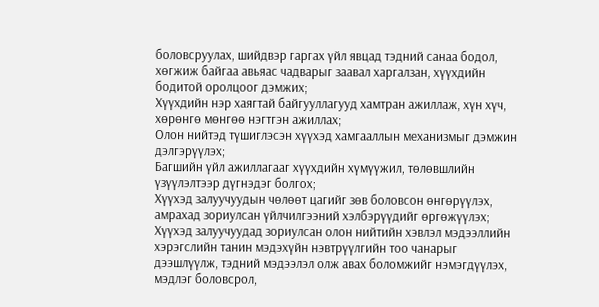боловсруулах, шийдвэр гаргах үйл явцад тэдний санаа бодол, хөгжиж байгаа авьяас чадварыг заавал харгалзан, хүүхдийн бодитой оролцоог дэмжих;
Хүүхдийн нэр хаягтай байгууллагууд хамтран ажиллаж, хүн хүч, хөрөнгө мөнгөө нэгтгэн ажиллах;
Олон нийтэд түшиглэсэн хүүхэд хамгааллын механизмыг дэмжин дэлгэрүүлэх;
Багшийн үйл ажиллагааг хүүхдийн хүмүүжил, төлөвшлийн үзүүлэлтээр дүгнэдэг болгох;
Хүүхэд залуучуудын чөлөөт цагийг зөв боловсон өнгөрүүлэх, амрахад зориулсан үйлчилгээний хэлбэрүүдийг өргөжүүлэх;
Хүүхэд залуучуудад зориулсан олон нийтийн хэвлэл мэдээллийн хэрэгслийн танин мэдэхүйн нэвтрүүлгийн тоо чанарыг дээшлүүлж, тэдний мэдээлэл олж авах боломжийг нэмэгдүүлэх, мэдлэг боловсрол,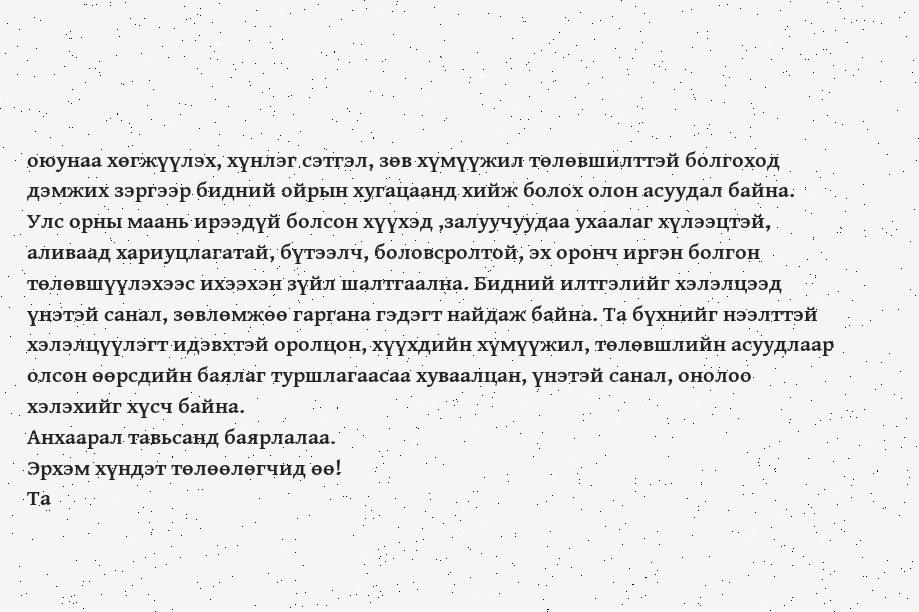оюунаа хөгжүүлэх, хүнлэг сэтгэл, зөв хүмүүжил төлөвшилттэй болгоход дэмжих зэргээр бидний ойрын хугацаанд хийж болох олон асуудал байна.
Улс орны маань ирээдүй болсон хүүхэд ,залуучуудаа ухаалаг хүлээцтэй, аливаад хариуцлагатай, бүтээлч, боловсролтой, эх оронч иргэн болгон төлөвшүүлэхээс ихээхэн зүйл шалтгаална. Бидний илтгэлийг хэлэлцээд үнэтэй санал, зөвлөмжөө гаргана гэдэгт найдаж байна. Та бүхнийг нээлттэй хэлэлцүүлэгт идэвхтэй оролцон, хүүхдийн хүмүүжил, төлөвшлийн асуудлаар олсон өөрсдийн баялаг туршлагаасаа хуваалцан, үнэтэй санал, онолоо хэлэхийг хүсч байна.
Анхаарал тавьсанд баярлалаа.
Эрхэм хүндэт төлөөлөгчид өө!
Та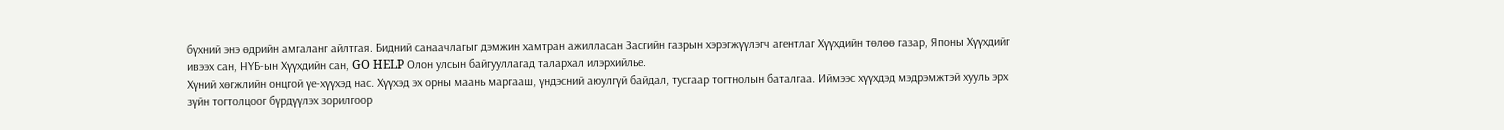бүхний энэ өдрийн амгаланг айлтгая. Бидний санаачлагыг дэмжин хамтран ажилласан Засгийн газрын хэрэгжүүлэгч агентлаг Хүүхдийн төлөө газар, Японы Хүүхдийг ивээх сан, НҮБ-ын Хүүхдийн сан, GO HELP Олон улсын байгууллагад талархал илэрхийлье.
Хүний хөгжлийн онцгой үе-хүүхэд нас. Хүүхэд эх орны маань маргааш, үндэсний аюулгүй байдал, тусгаар тогтнолын баталгаа. Иймээс хүүхдэд мэдрэмжтэй хууль эрх зүйн тогтолцоог бүрдүүлэх зорилгоор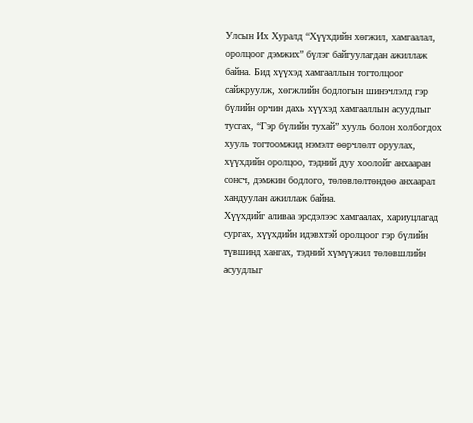Улсын Их Хуралд “Хүүхдийн хөгжил, хамгаалал, оролцоог дэмжих” бүлэг байгуулагдан ажиллаж байна. Бид хүүхэд хамгааллын тогтолцоог сайжруулж, хөгжлийн бодлогын шинэчлэлд гэр бүлийн орчин дахь хүүхэд хамгааллын асуудлыг тусгах, “Гэр бүлийн тухай” хууль болон холбогдох хууль тогтоомжид нэмэлт өөрчлөлт оруулах, хүүхдийн оролцоо, тэдний дуу хоолойг анхааран сонсч, дэмжин бодлого, төлөвлөлтөндөө анхаарал хандуулан ажиллаж байна.
Хүүхдийг аливаа эрсдэлээс хамгаалах, хариуцлагад сургах, хүүхдийн идэвхтэй оролцоог гэр бүлийн түвшинд хангах, тэдний хүмүүжил төлөвшлийн асуудлыг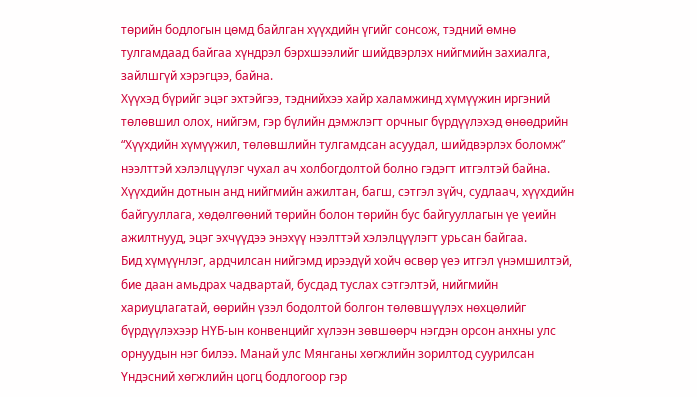төрийн бодлогын цөмд байлган хүүхдийн үгийг сонсож, тэдний өмнө тулгамдаад байгаа хүндрэл бэрхшээлийг шийдвэрлэх нийгмийн захиалга, зайлшгүй хэрэгцээ, байна.
Хүүхэд бүрийг эцэг эхтэйгээ, тэднийхээ хайр халамжинд хүмүүжин иргэний төлөвшил олох, нийгэм, гэр бүлийн дэмжлэгт орчныг бүрдүүлэхэд өнөөдрийн “Хүүхдийн хүмүүжил, төлөвшлийн тулгамдсан асуудал, шийдвэрлэх боломж” нээлттэй хэлэлцүүлэг чухал ач холбогдолтой болно гэдэгт итгэлтэй байна. Хүүхдийн дотнын анд нийгмийн ажилтан, багш, сэтгэл зүйч, судлаач, хүүхдийн байгууллага, хөдөлгөөний төрийн болон төрийн бус байгууллагын үе үеийн ажилтнууд, эцэг эхчүүдээ энэхүү нээлттэй хэлэлцүүлэгт урьсан байгаа.
Бид хүмүүнлэг, ардчилсан нийгэмд ирээдүй хойч өсвөр үеэ итгэл үнэмшилтэй, бие даан амьдрах чадвартай, бусдад туслах сэтгэлтэй, нийгмийн хариуцлагатай, өөрийн үзэл бодолтой болгон төлөвшүүлэх нөхцөлийг бүрдүүлэхээр НҮБ-ын конвенцийг хүлээн зөвшөөрч нэгдэн орсон анхны улс орнуудын нэг билээ. Манай улс Мянганы хөгжлийн зорилтод суурилсан Үндэсний хөгжлийн цогц бодлогоор гэр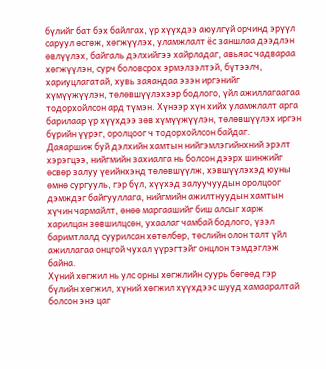бүлийг бат бэх байлгах, үр хүүхдээ аюулгүй орчинд эрүүл саруул өсгөж, хөгжүүлэх, уламжлалт ёс заншлаа дээдлэн өвлүүлэх, байгаль дэлхийгээ хайрладаг, авьяас чадвараа хөгжүүлэн, сурч боловсрох эрмэлзэлтэй, бүтээлч, хариуцлагатай, хувь заяандаа эзэн иргэнийг хүмүүжүүлэн, төлөвшүүлэхээр бодлого, үйл ажиллагаагаа тодорхойлсон ард түмэн. Хүнээр хүн хийх уламжлалт арга барилаар үр хүүхдээ зөв хүмүүжүүлэн, төлөвшүүлэх иргэн бүрийн үүрэг, оролцоог ч тодорхойлсон байдаг.
Даяаршиж буй дэлхийн хамтын нийгэмлэгийнхний эрэлт хэрэгцээ, нийгмийн захиалга нь болсон дээрх шинжийг өсвөр залуу үеийнхэнд төлөвшүүлж, хэвшүүлэхэд юуны өмнө сургууль, гэр бүл, хүүхэд залуучуудын оролцоог дэмждэг байгууллага, нийгмийн ажилтнуудын хамтын хүчин чармайлт, өнөө маргаашийг биш алсыг харж харилцан зөвшилцсөн, ухаалаг чамбай бодлого, үзэл баримтлалд суурилсан хөтөлбөр, төслийн олон талт үйл ажиллагаа онцгой чухал үүрэгтэйг онцлон тэмдэглэж байна.
Хүний хөгжил нь улс орны хөгжлийн суурь бөгөөд гэр бүлийн хөгжил, хүний хөгжил хүүхдээс шууд хамааралтай болсон энэ цаг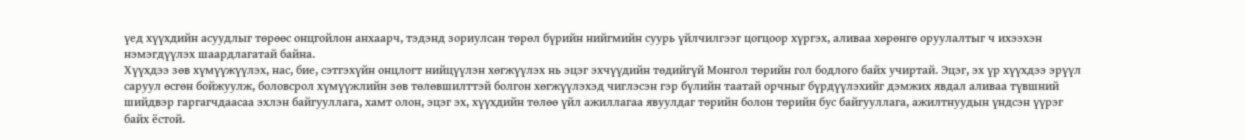үед хүүхдийн асуудлыг төрөөс онцгойлон анхаарч, тэдэнд зориулсан төрөл бүрийн нийгмийн суурь үйлчилгээг цогцоор хүргэх, аливаа хөрөнгө оруулалтыг ч ихээхэн нэмэгдүүлэх шаардлагатай байна.
Хүүхдээ зөв хүмүүжүүлэх, нас, бие, сэтгэхүйн онцлогт нийцүүлэн хөгжүүлэх нь эцэг эхчүүдийн төдийгүй Монгол төрийн гол бодлого байх учиртай. Эцэг, эх үр хүүхдээ эрүүл саруул өсгөн бойжуулж, боловсрол хүмүүжлийн зөв төлөвшилттэй болгон хөгжүүлэхэд чиглэсэн гэр бүлийн таатай орчныг бүрдүүлэхийг дэмжих явдал аливаа түвшний шийдвэр гаргагчдаасаа эхлэн байгууллага, хамт олон, эцэг эх, хүүхдийн төлөө үйл ажиллагаа явуулдаг төрийн болон төрийн бус байгууллага, ажилтнуудын үндсэн үүрэг байх ёстой.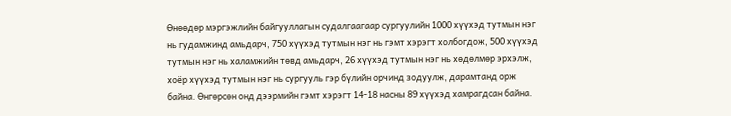Өнөөдөр мэргэжлийн байгууллагын судалгаагаар сургуулийн 1000 хүүхэд тутмын нэг нь гудамжинд амьдарч, 750 хүүхэд тутмын нэг нь гэмт хэрэгт холбогдож, 500 хүүхэд тутмын нэг нь халамжийн төвд амьдарч, 26 хүүхэд тутмын нэг нь хөдөлмөр эрхэлж, хоёр хүүхэд тутмын нэг нь сургууль гэр бүлийн орчинд зодуулж, дарамтанд орж байна. Өнгөрсөн онд дээрмийн гэмт хэрэгт 14-18 насны 89 хүүхэд хамрагдсан байна.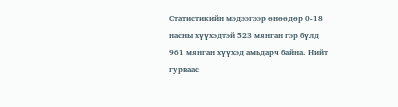Статистикийн мэдээгээр өнөөдөр 0-18 насны хүүхэдтэй 523 мянган гэр бүлд 961 мянган хүүхэд амьдарч байна. Нийт гурваас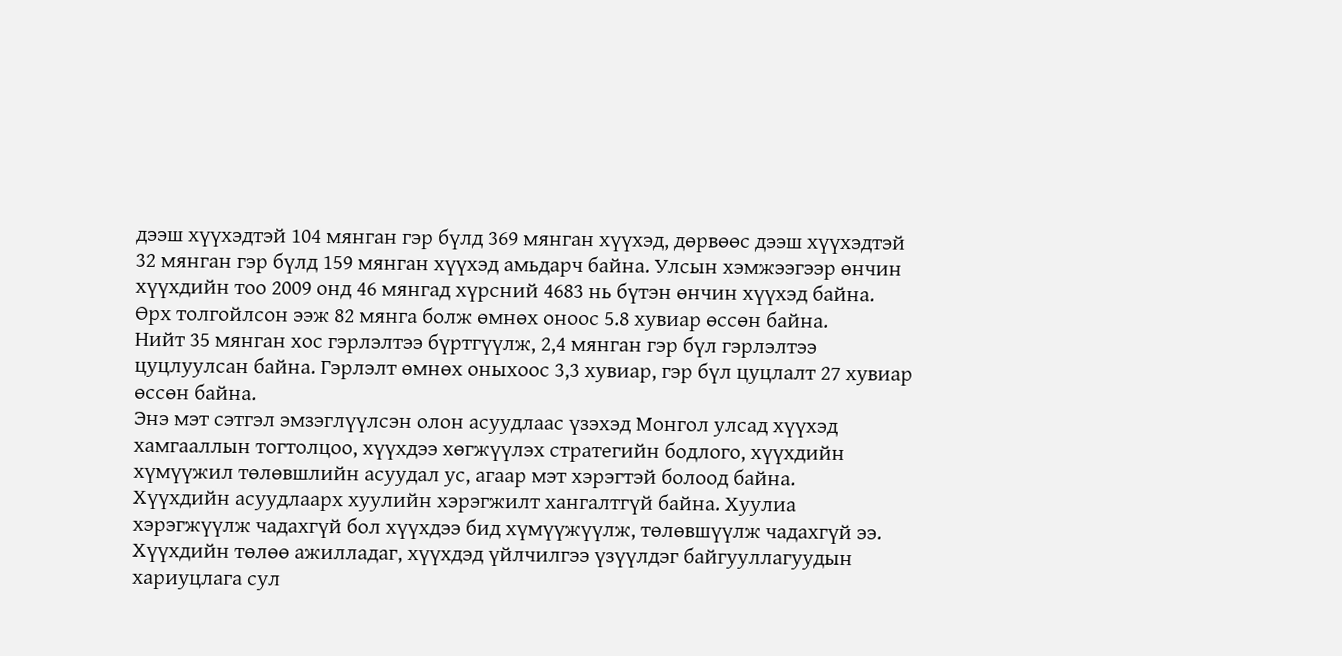дээш хүүхэдтэй 104 мянган гэр бүлд 369 мянган хүүхэд, дөрвөөс дээш хүүхэдтэй 32 мянган гэр бүлд 159 мянган хүүхэд амьдарч байна. Улсын хэмжээгээр өнчин хүүхдийн тоо 2009 онд 46 мянгад хүрсний 4683 нь бүтэн өнчин хүүхэд байна. Өрх толгойлсон ээж 82 мянга болж өмнөх оноос 5.8 хувиар өссөн байна.
Нийт 35 мянган хос гэрлэлтээ бүртгүүлж, 2,4 мянган гэр бүл гэрлэлтээ цуцлуулсан байна. Гэрлэлт өмнөх оныхоос 3,3 хувиар, гэр бүл цуцлалт 27 хувиар өссөн байна.
Энэ мэт сэтгэл эмзэглүүлсэн олон асуудлаас үзэхэд Монгол улсад хүүхэд хамгааллын тогтолцоо, хүүхдээ хөгжүүлэх стратегийн бодлого, хүүхдийн хүмүүжил төлөвшлийн асуудал ус, агаар мэт хэрэгтэй болоод байна.
Хүүхдийн асуудлаарх хуулийн хэрэгжилт хангалтгүй байна. Хуулиа хэрэгжүүлж чадахгүй бол хүүхдээ бид хүмүүжүүлж, төлөвшүүлж чадахгүй ээ. Хүүхдийн төлөө ажилладаг, хүүхдэд үйлчилгээ үзүүлдэг байгууллагуудын хариуцлага сул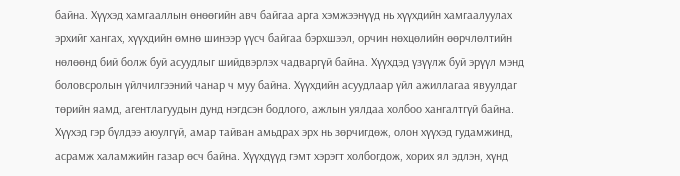байна. Хүүхэд хамгааллын өнөөгийн авч байгаа арга хэмжээнүүд нь хүүхдийн хамгаалуулах эрхийг хангах, хүүхдийн өмнө шинээр үүсч байгаа бэрхшээл, орчин нөхцөлийн өөрчлөлтийн нөлөөнд бий болж буй асуудлыг шийдвэрлэх чадваргүй байна. Хүүхдэд үзүүлж буй эрүүл мэнд боловсролын үйлчилгээний чанар ч муу байна. Хүүхдийн асуудлаар үйл ажиллагаа явуулдаг төрийн яамд, агентлагуудын дунд нэгдсэн бодлого, ажлын уялдаа холбоо хангалтгүй байна.
Хүүхэд гэр бүлдээ аюулгүй, амар тайван амьдрах эрх нь зөрчигдөж, олон хүүхэд гудамжинд, асрамж халамжийн газар өсч байна. Хүүхдүүд гэмт хэрэгт холбогдож, хорих ял эдлэн, хүнд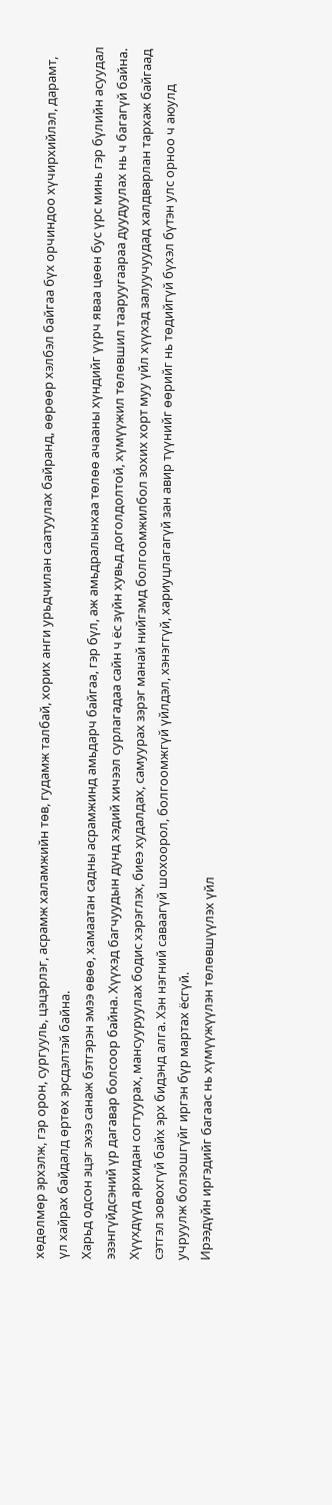хөдөлмөр эрхэлж, гэр орон, сургууль, цэцэрлэг, асрамж халамжийн төв, гудамж талбай, хорих анги урьдчилан саатуулах байранд, өөрөөр хэлбэл байгаа бүх орчиндоо хүчирхийлэл, дарамт, үл хайрах байдалд өртөх эрсдэлтэй байна.
Харьд одсон эцэг эхээ санаж бэтгэрэн эмээ өвөө, хамаатан садны асрамжинд амьдарч байгаа, гэр бүл, аж амьдралынхаа төлөө ачааны хүндийг үүрч яваа цөөн бус үрс минь гэр бүлийн асуудал эзэнгүйдсэний үр дагавар болсоор байна. Хүүхэд багчуудын дунд хэдий хичээл сурлагадаа сайн ч ёс зүйн хувьд доголдолтой, хүмүүжил төлөвшил тааруугаараа дуудуулах нь ч багагүй байна.
Хүүхдүүд архидан согтуурах, мансууруулах бодис хэрэглэх, биеэ худалдах, самуурах зэрэг манай нийгэмд болгоомжилбол зохих хорт муу үйл хүүхэд залуучуудад халдварлан тархаж байгаад сэтгэл зовохгүй байх эрх бидэнд алга. Хэн нэгний саваагүй шохоорол, болгоомжгүй үйлдэл, хэнэггүй, хариуцлагагүй зан авир түүнийг өөрийг нь төдийгүй бүхэл бүтэн улс орноо ч аюулд учруулж болзошгүйг иргэн бүр мартах ёсгүй.
Ирээдүйн иргэдийг багаас нь хүмүүжүүлэн төлөвшүүлэх үйл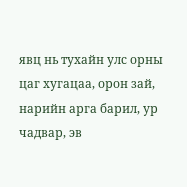явц нь тухайн улс орны цаг хугацаа, орон зай, нарийн арга барил, ур чадвар, эв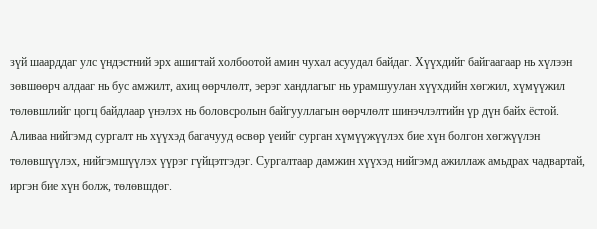зүй шаарддаг улс үндэстний эрх ашигтай холбоотой амин чухал асуудал байдаг. Хүүхдийг байгаагаар нь хүлээн зөвшөөрч алдааг нь бус амжилт, ахиц өөрчлөлт, эерэг хандлагыг нь урамшуулан хүүхдийн хөгжил, хүмүүжил төлөвшлийг цогц байдлаар үнэлэх нь боловсролын байгууллагын өөрчлөлт шинэчлэлтийн үр дүн байх ёстой. Аливаа нийгэмд сургалт нь хүүхэд багачууд өсвөр үеийг сурган хүмүүжүүлэх бие хүн болгон хөгжүүлэн төлөвшүүлэх, нийгэмшүүлэх үүрэг гүйцэтгэдэг. Сургалтаар дамжин хүүхэд нийгэмд ажиллаж амьдрах чадвартай, иргэн бие хүн болж, төлөвшдөг.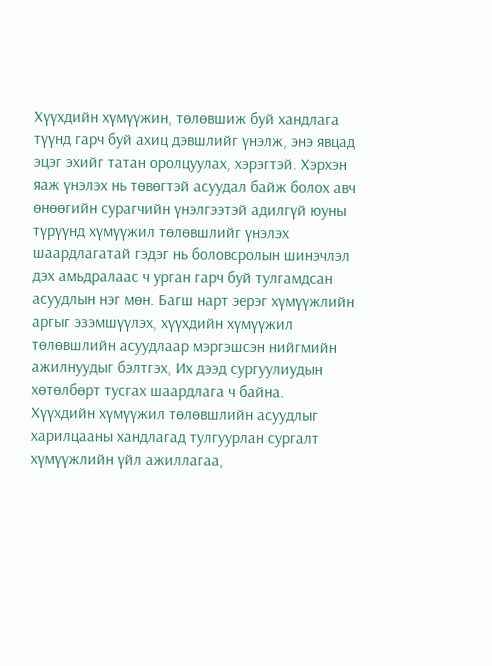Хүүхдийн хүмүүжин, төлөвшиж буй хандлага түүнд гарч буй ахиц дэвшлийг үнэлж, энэ явцад эцэг эхийг татан оролцуулах, хэрэгтэй. Хэрхэн яаж үнэлэх нь төвөгтэй асуудал байж болох авч өнөөгийн сурагчийн үнэлгээтэй адилгүй юуны түрүүнд хүмүүжил төлөвшлийг үнэлэх шаардлагатай гэдэг нь боловсролын шинэчлэл дэх амьдралаас ч урган гарч буй тулгамдсан асуудлын нэг мөн. Багш нарт эерэг хүмүүжлийн аргыг эзэмшүүлэх, хүүхдийн хүмүүжил төлөвшлийн асуудлаар мэргэшсэн нийгмийн ажилнуудыг бэлтгэх, Их дээд сургуулиудын хөтөлбөрт тусгах шаардлага ч байна.
Хүүхдийн хүмүүжил төлөвшлийн асуудлыг харилцааны хандлагад тулгуурлан сургалт хүмүүжлийн үйл ажиллагаа,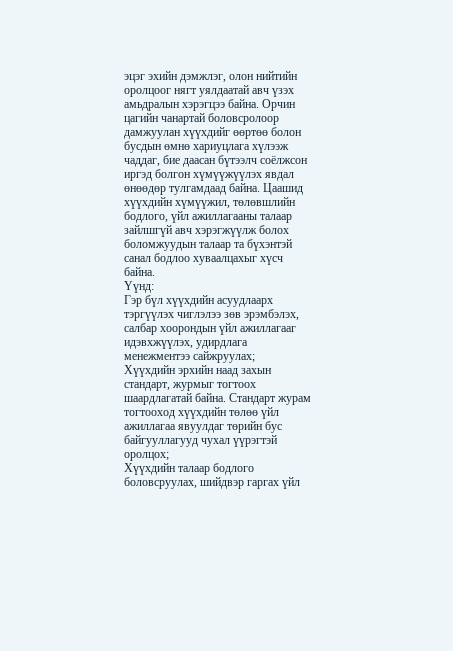эцэг эхийн дэмжлэг, олон нийтийн оролцоог нягт уялдаатай авч үзэх амьдралын хэрэгцээ байна. Орчин цагийн чанартай боловсролоор дамжуулан хүүхдийг өөртөө болон бусдын өмнө хариуцлага хүлээж чаддаг, бие даасан бүтээлч соёлжсон иргэд болгон хүмүүжүүлэх явдал өнөөдөр тулгамдаад байна. Цаашид хүүхдийн хүмүүжил, төлөвшлийн бодлого, үйл ажиллагааны талаар зайлшгүй авч хэрэгжүүлж болох боломжуудын талаар та бүхэнтэй санал бодлоо хуваалцахыг хүсч байна.
Үүнд:
Гэр бүл хүүхдийн асуудлаарх тэргүүлэх чиглэлээ зөв эрэмбэлэх, салбар хоорондын үйл ажиллагааг идэвхжүүлэх, удирдлага менежментээ сайжруулах;
Хүүхдийн эрхийн наад захын стандарт, журмыг тогтоох шаардлагатай байна. Стандарт журам тогтооход хүүхдийн төлөө үйл ажиллагаа явуулдаг төрийн бус байгууллагууд чухал үүрэгтэй оролцох;
Хүүхдийн талаар бодлого боловсруулах, шийдвэр гаргах үйл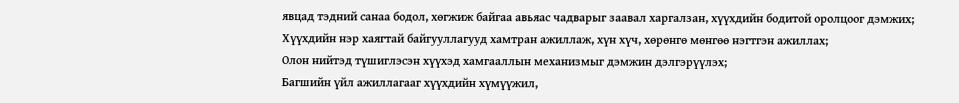явцад тэдний санаа бодол, хөгжиж байгаа авьяас чадварыг заавал харгалзан, хүүхдийн бодитой оролцоог дэмжих;
Хүүхдийн нэр хаягтай байгууллагууд хамтран ажиллаж, хүн хүч, хөрөнгө мөнгөө нэгтгэн ажиллах;
Олон нийтэд түшиглэсэн хүүхэд хамгааллын механизмыг дэмжин дэлгэрүүлэх;
Багшийн үйл ажиллагааг хүүхдийн хүмүүжил,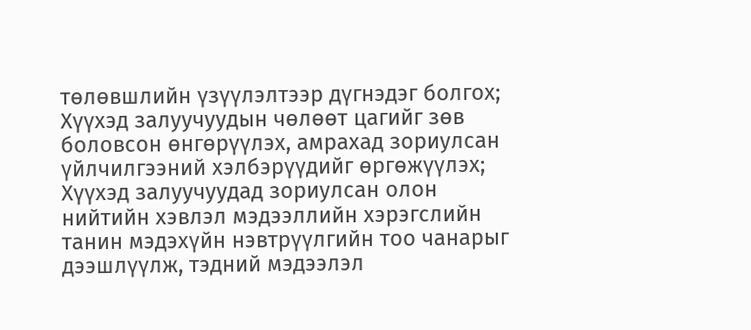төлөвшлийн үзүүлэлтээр дүгнэдэг болгох;
Хүүхэд залуучуудын чөлөөт цагийг зөв боловсон өнгөрүүлэх, амрахад зориулсан үйлчилгээний хэлбэрүүдийг өргөжүүлэх;
Хүүхэд залуучуудад зориулсан олон нийтийн хэвлэл мэдээллийн хэрэгслийн танин мэдэхүйн нэвтрүүлгийн тоо чанарыг дээшлүүлж, тэдний мэдээлэл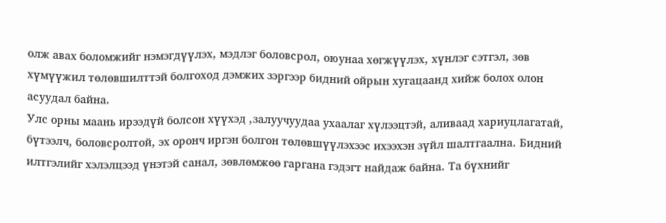олж авах боломжийг нэмэгдүүлэх, мэдлэг боловсрол, оюунаа хөгжүүлэх, хүнлэг сэтгэл, зөв хүмүүжил төлөвшилттэй болгоход дэмжих зэргээр бидний ойрын хугацаанд хийж болох олон асуудал байна.
Улс орны маань ирээдүй болсон хүүхэд ,залуучуудаа ухаалаг хүлээцтэй, аливаад хариуцлагатай, бүтээлч, боловсролтой, эх оронч иргэн болгон төлөвшүүлэхээс ихээхэн зүйл шалтгаална. Бидний илтгэлийг хэлэлцээд үнэтэй санал, зөвлөмжөө гаргана гэдэгт найдаж байна. Та бүхнийг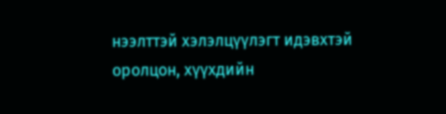нээлттэй хэлэлцүүлэгт идэвхтэй оролцон, хүүхдийн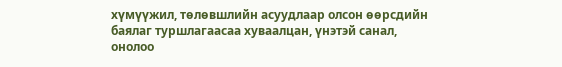хүмүүжил, төлөвшлийн асуудлаар олсон өөрсдийн баялаг туршлагаасаа хуваалцан, үнэтэй санал, онолоо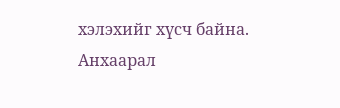хэлэхийг хүсч байна.
Анхаарал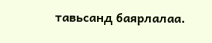тавьсанд баярлалаа.